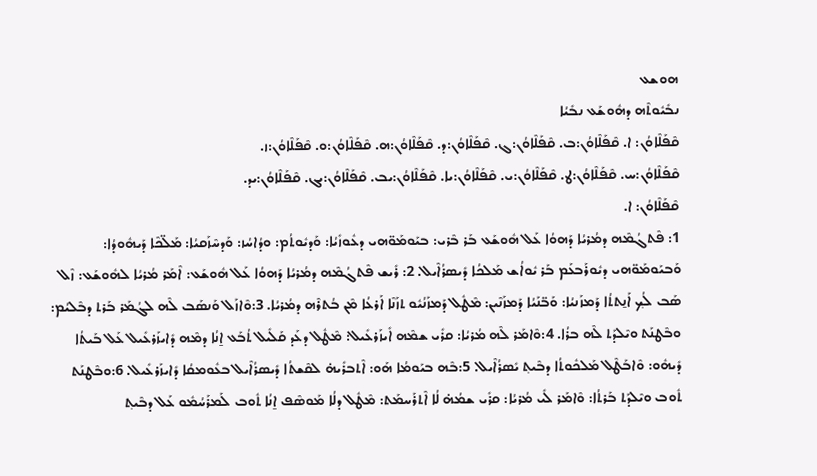ܗܘܫܥ
ܢܒܺܝܽܘܬܶܗ ܕܗܽܘܫܰܥ ܢܒܺܝܳܐ
ܩܶܦܰܠܶܐܘܳܢ: ܐ. ܩܶܦܰܠܶܐܘܳܢ:ܒ. ܩܶܦܰܠܶܐܘܳܢ:ܓ. ܩܶܦܰܠܶܐܘܳܢ:ܕ. ܩܶܦܰܠܶܐܘܳܢ:ܗ. ܩܶܦܰܠܶܐܘܳܢ:ܘ. ܩܶܦܰܠܶܐܘܳܢ:ܙ.
ܩܶܦܰܠܶܐܘܳܢ:ܚ. ܩܶܦܰܠܶܐܘܳܢ:ܛ. ܩܶܦܰܠܶܐܘܳܢ:ܝ. ܩܶܦܰܠܶܐܘܳܢ:ܝܐ. ܩܶܦܰܠܶܐܘܳܢ:ܝܒ. ܩܶܦܰܠܶܐܘܳܢ:ܝܓ. ܩܶܦܰܠܶܐܘܳܢ:ܝܕ.
ܩܶܦܰܠܶܐܘܳܢ: ܐ.
1: ܦܶܬܓܳܡܶܗ ܕܡܳܪܝܳܐ ܕܰܗܘܳܐ ܥܰܠ ܗܽܘܫܰܥ ܒܰܪ ܒܶܪܝ: ܒܝܰܘܡܰܘ̈ܗܝ ܕܥܽܘܙܺܝܳܐ: ܘܰܕܝܽܘܬܳܡ: ܘܕܳܐܚܳܙ: ܘܰܕܚܶܙܰܩܝܳܐ: ܡܰܠ̈ܟܶܐ ܕܰܝܗܽܘܕܳܐ: ܘܰܒܝܰܘܡܰܘ̈ܗܝ ܕܝܽܘܪܰܒܥܰܡ ܒܰܪ ܝܽܘܐܳܫ ܡܰܠܟܳܐ ܕܺܝܣܪܳܐܶܝܠ. 2: ܪܺܝܫ ܦܶܬܓܳܡܶܗ ܕܡܳܪܝܳܐ ܕܰܗܘܳܐ ܥܰܠ ܗܽܘܫܰܥ: ܐܶܡܰܪ ܡܳܪܝܳܐ ܠܗܽܘܫܰܥ: ܙܶܠ ܣܰܒ ܠܳܟ݂ ܐܰܢ̱ܬܬܳܐ ܕܰܡܙܰܢܝܳܐ: ܘܰܒ̈ܢܰܝܳܐ ܕܰܡܙܰܢܶܝܢ: ܡܶܛܽܠ ܕܰܡܙܰܢܳܝܽܘ ܬܙܰܢܶܐ ܐܰܪܥܳܐ ܡܶܢ ܒܳܬܪܶܗ ܕܡܳܪܝܳܐ. 3:ܘܶܐܙܰܠ ܘܰܢܣܰܒ ܠܶܗ ܠܓܳܡܰܪ ܒܰܪܬ ܕܒܶܠܝܳܡ: ܘܒܶܛܢܰܬ ܘܝܶܠܕܰܬ ܠܶܗ ܒܪܳܐ. 4:ܘܶܐܡܰܪ ܠܶܗ ܡܳܪܝܳܐ: ܩܪܺܝ ܫܡܶܗ ܐܺܝܙܰܪܥܺܝܠ: ܡܶܛܽܠ ܕܥܰܕ ܩܰܠܺܝܠ ܬܳܒܰܥ ܐ̱ܢܳܐ ܕܡܶܗ ܕܺܐܝܙܰܪܥܺܝܠ ܥܰܠ ܒܰܝܬܳܐ ܕܺܝܗܽܘ: ܘܶܐܒܰܛܶܠ ܡܰܠܟܽܘܬܳܐ ܕܒܶܝܬ݂ ܝܺܣܪܳܐܶܝܠ. 5:ܒܶܗ ܒܝܰܘܡܳܐ ܗܰܘ: ܐܶܬܒܪܺܝܗ̇ ܠܩܶܫܬܳܐ ܕܺܝܣܪܳܐܶܝܠ ܒܥܽܘܡܩܳܐ ܕܺܐܝܙܰܪܥܺܝܠ. 6:ܘܒܶܛܢܰܬ ܬܽܘܒ ܘܝܶܠܕܰܬ ܒܰܪܬܳܐ: ܘܶܐܡܰܪ ܠܺܝ ܡܳܪܝܳܐ: ܩܪܺܝ ܫܡܳܗ̇ ܠܳܐ ܐܶܬܪܰܚܡܰܬ: ܡܶܛܽܠ ܕܠܳܐ ܡܰܘܣܶܦ ܐ̱ܢܳܐ ܬܽܘܒ ܠܰܡܪܰܚܳܡܽܘ ܥܰܠ ܕܒܶܝܬ݂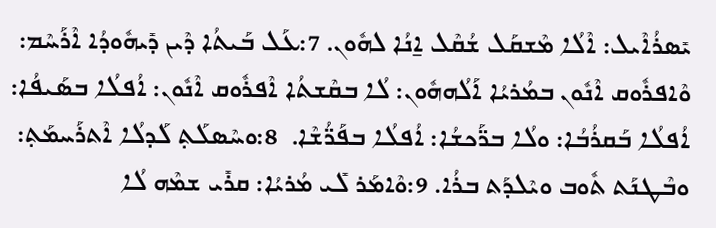ܝܺܣܪܳܐܶܝܠ: ܐܶܠܳܐ ܡܶܫܩܰܠ ܫܳܩܶܠ ܐ̱ܢܳܐ ܠܗܽܘܢ. 7:ܥܰܠ ܒܰܝܬܳܐ ܕܶܝܢ ܕܺܝܗܽܘܕܳܐ ܐܶܪܰܚܶܡ: ܘܶܐܦܪܽܘܩ ܐܶܢܽܘܢ ܒܡܳܪܝܳܐ ܐܰܠܳܗܗܽܘܢ: ܠܳܐ ܒܩܶܫܬܳܐ ܐܶܦܪܽܘܩ ܐܶܢܽܘܢ: ܐܳܦܠܳܐ ܒܣܰܝܦܳܐ: ܐܳܦܠܳܐ ܒܰܩܪܳܒܳܐ: ܘܠܳܐ ܒܖ̈ܰܟܫܳܐ: ܐܳܦܠܳܐ ܒܦܰܖ̈ܳܫܶܐ.  8:ܘܚܶܣܠܰܬ݂ ܠܰܕܠܳܐ ܐܶܬܪܰܚܡܰܬ݂: ܘܒܶܛܢܰܬ ܬܽܘܒ ܘܝܶܠܕܰܬ ܒܪܳܐ. 9:ܘܶܐܡܰܪ ܠܺܝ ܡܳܪܝܳܐ: ܩܪܺܝ ܫܡܶܗ ܠܳܐ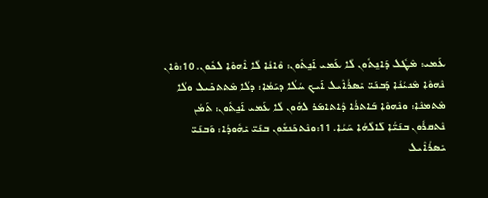ܥܰܡܝ: ܡܶܛܽܠ ܕܰܐܢ̱ܬܽܘܢ ܠܳܐ ܥܰܡܝ ܐܰܢ̱ܬܽܘܢ: ܘܶܐܢܳܐ ܠܳܐ ܐܶܗܘܶܐ ܠܟܽܘܢ. 10:ܘܶܐܢ ܢܶܗܘܶܐ ܡܶܢܝܳܢܳܐ ܕܰܒܢܰܝ̈ ܝܺܣܪܳܐܶܝܠ ܐܰܝܟ ܚܳܠܳܐ ܕܝܰܡܳܐ: ܕܠܳܐ ܡܶܬܬܟܺܝܠ ܘܠܳܐ ܡܶܬܡܢܶܐ: ܘܢܶܗܘܶܐ ܒܰܐܬܪܳܐ ܕܶܐܬܐܡܰܪ ܠܗܽܘܢ ܠܳܐ ܥܰܡܝ ܐܰܢ̱ܬܽܘܢ: ܬܰܡܳܢ ܢܶܬܩܪܽܘܢ ܒܢܰܝ̈ܳܐ ܠܰܐܠܳܗܳܐ ܚܰܝܳܐ. 11:ܘܢܶܬܟܰܢܫܽܘܢ ܒܢܰܝ̈ ܝܺܗܽܘܕܳܐ: ܘܰܒܢܰܝ̈ ܝܺܣܪܳܐܶܝܠ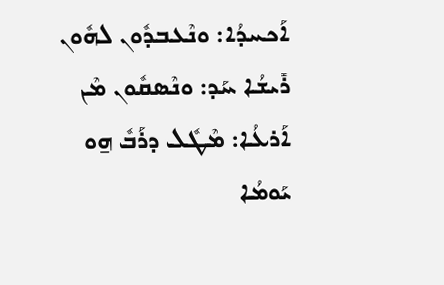ܐܰܟܚܕܳܐ: ܘܢܶܥܒܕܽܘܢ ܠܗܽܘܢ ܪܺܝܫܳܐ ܚܰܕ: ܘܢܶܣܩܽܘܢ ܡܶܢ ܐܰܪܥܳܐ: ܡܶܛܽܠ ܕܪܰܒܽ ܗ̱ܘ ܝܰܘܡܳܐ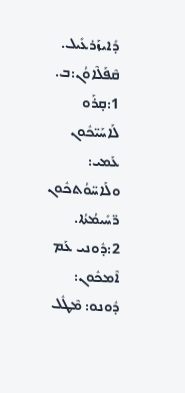ܕܺܐܝܙܰܪܥܺܝܠ.
ܩܶܦܰܠܶܐܘܳܢ:ܒ.
1:ܩ̣ܪܰܘ ܠܰܐܚܰܝ̈ܟܽܘܢ ܥܰܡܝ: ܘܠܰܐܚ̈ܘܳܬܟܽܘܢ ܖ̈ܚܺܝܡܳܬܳܐ. 2:ܕܽܘܢܝ ܥܰܡ ܐܶܡܟܽܘܢ: ܕܽܘܢܘ: ܡܶܛܽܠ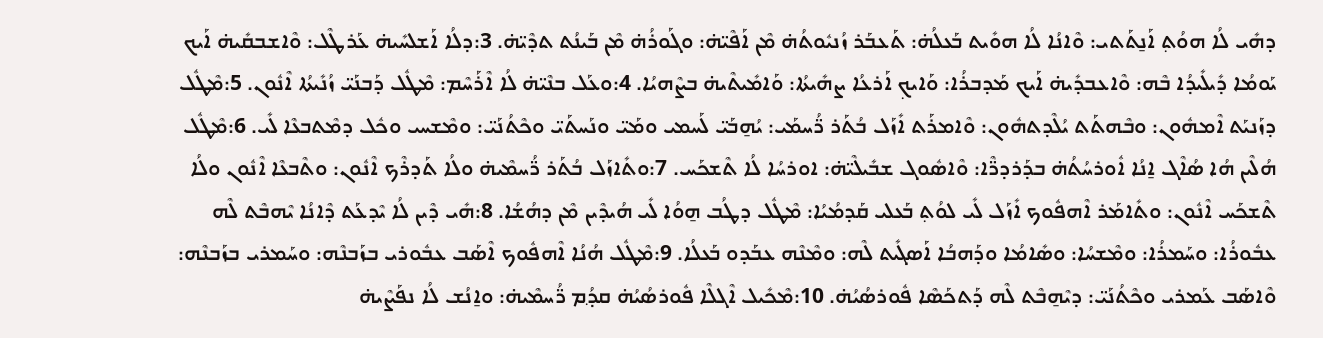ܕܗܺܝ ܠܳܐ ܗܘܳܬ݂ ܐܰܢ̱ܬܰܬܝ: ܘܶܐܢܳܐ ܠܳܐ ܗܘܺܝܬ ܒܰܥܠܳܗ̇: ܬܰܥܒܰܪ ܙܳܢܝܽܘܬܳܗ̇ ܡܶܢ ܐܰܦܶܝ̈ܗ̇: ܘܓܰܘܪܳܗ̇ ܡܶܢ ܒܰܝܢܳܬ ܬܕܶܝ̈ܗ̇. 3:ܕܠܳܐ ܐܰܫܠܚܺܝܗ̇ ܥܰܪܛܶܠ: ܘܶܐܫܒܩܺܝܗ̇ ܐܰܝܟ ܝܰܘܡܳܐ ܕܺܝܠܺܝܕܳܐ ܒܶܗ: ܘܶܐܥܒܕܺܝܗ̇ ܐܰܝܟ ܡܰܕܒܪܳܐ: ܘܰܐܝܟ݂ ܐܰܪܥܳܐ ܨܗܺܝܬܳܐ: ܘܰܐܡܺܝܬܶܝܗ̇ ܒܨܶܗܝܳܐ. 4:ܘܥܰܠ ܒܢܶܝ̈ܗ̇ ܠܳܐ ܐܶܪܰܚܶܡ: ܡܶܛܽܠ ܕܰܒܢܰܝ̈ ܙܳܢܺܝܬܳܐ ܐܶܢܽܘܢ. 5:ܡܶܛܽܠ ܕܙܰܢܝܰܬ ܐܶܡܗܽܘܢ: ܘܒܶܗܬܰܬ ܝܳܠܶܕܬܗܽܘܢ: ܘܶܐܡܪܰܬ ܐܺܙܰܠ ܒܳܬܰܪ ܖ̈ܳܚܡܰܝ: ܝܳܗ̱ܒܰܝ̈ ܠܰܚܡܝ ܘܡܰܝ̈ ܘܢܰܚܬܰܝ̈ ܘܟܶܬܳܢܰܝ̈: ܘܡܶܫܚܝ ܘܟܽܠ ܕܡܶܬܒܥܶܐ ܠܺܝ. 6:ܡܶܛܽܠ ܗܳܠܶܝܢ ܗܳܐ ܣܳܐܶܓ ܐ̱ܢܳܐ ܐܽܘܪܚܳܬܳܗ̇ ܒܕܰܪܕܖ̈ܶܐ: ܘܶܐܣܽܘܓ ܫܒܺܝܠܶܝ̈ܗ̇: ܐܘܪܚܳܐ ܠܳܐ ܬܶܫܟܰܚ. 7:ܘܬܺܐܙܰܠ ܒܳܬܰܪ ܖ̈ܳܚܡܶܝܗ̇ ܘܠܳܐ ܬܰܕܪܶܟ ܐܶܢܽܘܢ: ܘܬܶܒܥܶܐ ܐܶܢܽܘܢ ܘܠܳܐ ܬܶܫܟܰܚ ܐܶܢܽܘܢ: ܘܬܺܐܡܰܪ ܐܶܗܦܽܘܟ ܐܺܙܰܠ ܠܺܝ ܠܘܳܬ݂ ܒܰܥܠܝ ܩܰܕܡܳܝܳܐ: ܡܶܛܽܠ ܕܛܳܒ ܗ̱ܘܳܐ ܠܺܝ ܗܳܝܕܶܝܢ ܡܶܢ ܕܗܳܫܳܐ. 8:ܗܺܝ ܕܶܝܢ ܠܳܐ ܝܶܕܥܰܬ ܕܶܐܢܳܐ ܝܶܗܒܶܬ ܠܶܗ ܥܒܽܘܪܳܐ: ܘܚܰܡܪܳܐ: ܘܡܶܫܚܳܐ: ܘܣܺܐܡܳܐ ܘܕܰܗܒܳܐ ܐܰܣܓܺܝܬ ܠܶܗ: ܘܡܶܢܶܗ ܥܒܰܕܘ ܒܰܥܠܳܐ. 9:ܡܶܛܽܠ ܗܳܢܳܐ ܐܶܗܦܽܘܟ ܐܶܣܰܒ ܥܒܽܘܪܝ ܒܙܰܒܢܶܗ: ܘܚܰܡܪܝ ܒܙܰܒܢܶܗ: ܘܶܐܣܰܒ ܥܰܡܪܝ ܘܟܶܬܳܢܰܝ̈: ܕܝܶܗ̱ܒܶܬ ܠܶܗ ܕܰܬܟܰܣܶܐ ܦܽܘܪܣܳܝܳܗ̇. 10:ܡܶܟܺܝܠ ܐܶܓܠܶܐ ܦܽܘܪܣܳܝܳܗ̇ ܩܕ݂ܳܡ ܖ̈ܳܚܡܶܝܗ̇: ܘܐ̱ܢܳܫ ܠܳܐ ܢܦܰܨܶܝܗ̇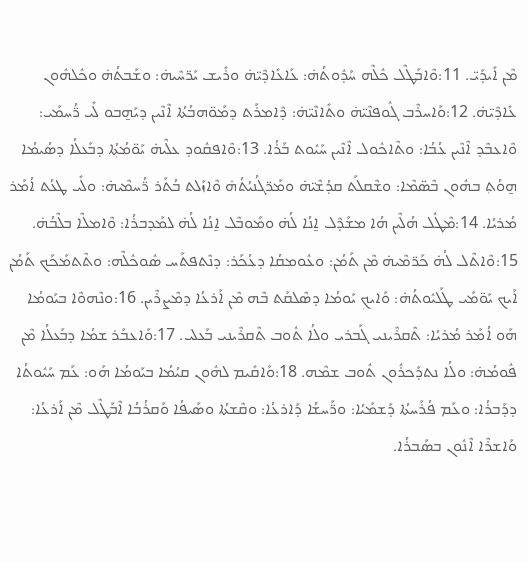ܡܶܢ ܐܺܝܕܰܝ̈. 11:ܘܶܐܒܰܛܶܠ ܟܽܠܶܗ ܚܰܕܽܘܬܳܗ̇: ܥܰܐܥܺܐܕܶܝ̈ܗ̇ ܘܪܺܝܫ ܝܰܖ̈ܚܶܝܗ̇: ܘܫܰܒܬܳܗ̇ ܘܟܽܠܗܽܘܢ ܥܺܐܕܶܝ̈ܗ̇. 12:ܘܰܐܚܪܶܒ ܓܽܘܦܢܶܝ̈ܗ̇ ܘܬܺܐܢܶܝ̈ܗ̇: ܕܶܐܡܪܰܬ ܕܡܰܘ̈ܗܒܳܬܳܐ ܐܶܢܶܝܢ ܕܝܰܗ̱ܒܘ ܠܺܝ ܖ̈ܳܚܡܰܝ: ܘܶܐܥܒܶܕ ܐܶܢܶܝܢ ܥܳܒܳܐ: ܘܬܶܐܟܽܘܠ ܐܶܢܶܝܢ ܚܰܝܽܘܬ ܒܰܪܳܐ. 13:ܘܶܐܦܩܽܘܕ ܥܠܶܝܗ̇ ܝܰܘ̈ܡܳܬ݂ܳܐ ܕܒܰܥܠܳܐ ܕܣܳܝܡܳܐ ܗ̱ܘܳܬ݂ ܒܗܽܘܢ ܒܶܣ̈ܡܶܐ: ܘܫܶܩܠܰܬ ܩܕܳܫܶܝ̈ܗ̇ ܘܡܰܖ̈ܓܳܢܝܳܬܳܗ̇ ܘܶܐܙܰܠܬ ܒܳܬܰܪ ܖ̈ܳܚܡܶܝܗ̇: ܘܠܺܝ ܛܥܳܬ ܐܳܡܰܪ ܡܳܪܝܳܐ. 14:ܡܶܛܽܠ ܗܳܠܶܝܢ ܗܳܐ ܡܫܰܕܶܠ ܐ̱ܢܳܐ ܠܳܗ̇ ܘܡܰܘܒܶܠ ܐ̱ܢܳܐ ܠܳܗ̇ ܠܡܰܕܒܪܳܐ: ܘܶܐܡܠܶܐ ܒܠܶܒܳܗ̇. 15:ܘܶܐܬܶܠ ܠܳܗ̇ ܟܰܖ̈ܡܶܝܗ̇ ܡܶܢ ܬܰܡܳܢ: ܘܥܽܘܡܩܳܐ ܕܥܳܟܰܪ: ܕܢܶܬܦܬܰܚ ܣܽܘܟܽܠܶܗ: ܘܬܶܬܡܰܟܰܟ ܬܰܡܳܢ ܐܰܝܟ ܝܰܘ̈ܡܰܝ ܛܰܠܝܽܘܬܳܗ̇: ܘܰܐܝܟ݂ ܝܰܘܡܳܐ ܕܣܶܠܩܰܬ ܒܶܗ ܡܶܢ ܐܰܪܥܳܐ ܕܡܶܨܪܶܝܢ. 16:ܘܢܶܗܘܶܐ ܒܝܰܘܡܳܐ ܗܰܘ ܐܳܡܰܪ ܡܳܪܝܳܐ: ܬܶܩܪܶܝܢܝ ܓܰܒܪܝ ܘܠܳܐ ܬܽܘܒ ܬܶܩܪܶܝܢܝ ܒܰܥܠܝ. 17:ܘܰܐܥܒܰܪ ܫܡܳܐ ܕܒܰܥܠܳܐ ܡܶܢ ܦܽܘܡܳܗ̇: ܘܠܳܐ ܢܬܕܰܟܪܽܘܢ ܬܽܘܒ ܫܡܶܗ. 18:ܘܰܐܩܺܝܡ ܠܗܽܘܢ ܩܝܳܡܳܐ ܒܝܰܘܡܳܐ ܗܰܘ: ܥܰܡ ܚܰܝܽܘܬܳܐ ܕܕܰܒܪܳܐ: ܘܥܰܡ ܦܳܪܰܚܬܳܐ ܕܰܫܡܰܝܳܐ: ܘܖ̈ܰܚܫܳܐ ܕܰܐܪܥܳܐ: ܘܩܶܫܬܳܐ ܘܣܰܝܦܳܐ ܘܰܩܪܳܒܳܐ ܐܶܒܰܛܶܠ ܡܶܢ ܐܰܪܥܳܐ: ܘܰܐܫܪܶܐ ܐܶܢܽܘܢ ܒܣܰܒܪܳܐ.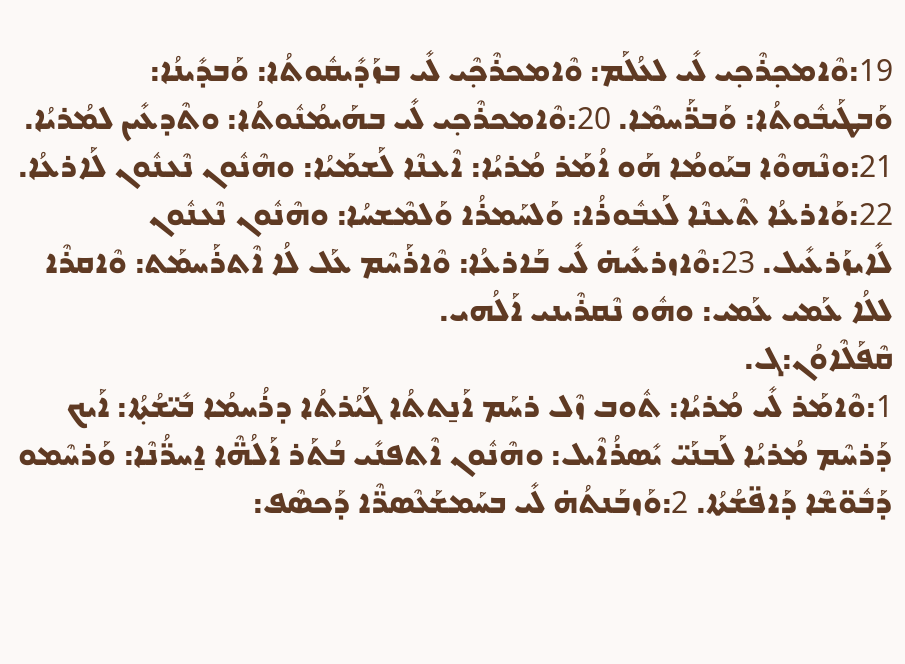19:ܘܶܐܡܟ݂ܪܶܟ݂ܝ ܠܺܝ ܠܥܳܠܰܡ: ܘܶܐܡܟܪܶܟ݂ܶܝ ܠܺܝ ܒܙܰܕܺܝܩܽܘܬܳܐ: ܘܰܒܕܺܝܢܳܐ: ܘܰܒܛܰܝܒܽܘܬܳܐ: ܘܰܒܖ̈ܰܚܡܶܐ. 20:ܘܶܐܡܟܪܶܟ݂ܝ ܠܺܝ ܒܗܰܝܡܳܢܽܘܬܳܐ: ܘܬܶܕܥܺܝܢ ܠܡܳܪܝܳܐ. 21:ܘܢܶܗܘܶܐ ܒܝܰܘܡܳܐ ܗܰܘ ܐܳܡܰܪ ܡܳܪܝܳܐ: ܐܶܥܢܶܐ ܠܰܫܡܰܝܳܐ: ܘܗܶܢܽܘܢ ܢܶܥܢܽܘܢ ܠܰܐܪܥܳܐ. 22:ܘܰܐܪܥܳܐ ܬܶܥܢܶܐ ܠܰܥܒܽܘܪܳܐ: ܘܰܠܚܰܡܪܳܐ ܘܰܠܡܶܫܚܳܐ: ܘܗܶܢܽܘܢ ܢܶܥܢܽܘܢ ܠܺܐܝܙܰܪܥܺܝܠ. 23:ܘܶܐܙܪܥܺܝܗ̇ ܠܺܝ ܒܰܐܪܥܳܐ: ܘܶܐܪܰܚܶܡ ܥܰܠ ܠܳܐ ܐܶܬܪܰܚܡܰܬ: ܘܶܐܩܪܶܐ ܠܠܳܐ ܥܰܡܝ ܥܰܡܝ: ܘܗܽܘ ܢܶܩܪܶܝܢܝ ܐܰܠܳܗܝ.
ܩܶܦܰܠܶܐܘܳܢ:ܓ.
1:ܘܶܐܡܰܪ ܠܺܝ ܡܳܪܝܳܐ: ܬܽܘܒ ܙܶܠ ܪܚܰܡ ܐܰܢ̱ܬܬܳܐ ܓܰܝܳܪܬܳܐ ܕܪܳܚܡܳܐ ܒܺܝ̈ܫܳܬ݂ܳܐ: ܐܰܝܟ ܕܰܪܚܶܡ ܡܳܪܝܳܐ ܠܰܒܢܰܝ̈ ܝܺܣܪܳܐܶܝܠ: ܘܗܶܢܽܘܢ ܐܶܬܦܢܺܝ ܒܳܬܰܪ ܐܰܠܳܗ̈ܶܐ ܐ̱ܚܖ̈ܳܢܶܐ: ܘܰܪܚܶܡܘ ܕܰܒܽܘ̈ܫܶܐ ܕܰܐܦ̈ܫܳܬܳܐ. 2:ܘܰܙܒܰܢܬܳܗ̇ ܠܺܝ ܒܚܰܡܫܰܥܶܣܖ̈ܶܐ ܕܰܟܣܶܦ: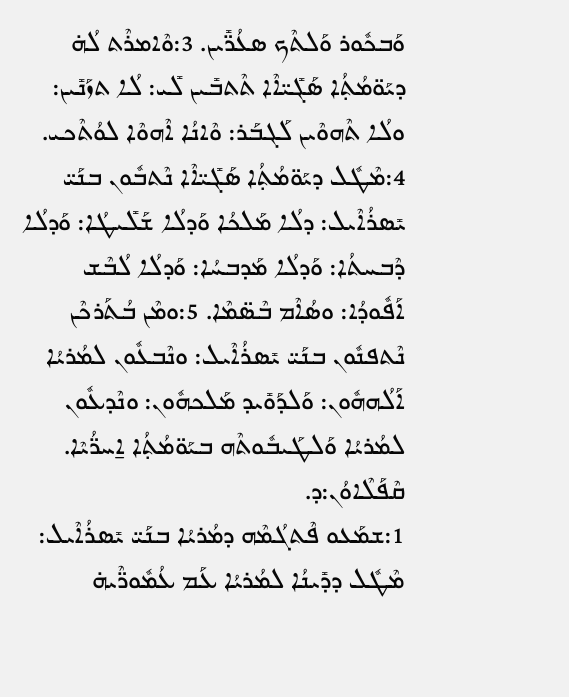ܘܰܒܟܽܘܪ ܘܰܠܬܶܟ ܣܥܳܖ̈ܺܝܢ. 3:ܘܶܐܡܪܶܬ ܠܳܗ̇ ܕܝܰܘ̈ܡܳܬ݂ܳܐ ܣܰܓܺܝ̈ܐܶܐ ܬܶܬܒܺܝܢ ܠܺܝ: ܠܳܐ ܬܙܰܢܺܝܢ: ܘܠܳܐ ܬܶܗܘܶܝܢ ܠܰܓܒܰܪ: ܘܶܐܢܳܐ ܐܶܗܘܶܐ ܠܘܳܬܶܟܝ. 4:ܡܶܛܽܠ ܕܝܰܘ̈ܡܳܬ݂ܳܐ ܣܰܓܺܝ̈ܐܶܐ ܢܶܬܒܽܘܢ ܒܢܰܝ̈ ܝܺܣܪܳܐܶܝܠ: ܕܠܳܐ ܡܰܠܟܳܐ ܘܰܕܠܳܐ ܫܰܠܺܝܛܳܐ: ܘܰܕܠܳܐ ܕܶܒܚܬܳܐ: ܘܰܕܠܳܐ ܡܰܕܒܚܳܐ: ܘܰܕܠܳܐ ܠܳܒܶܫ ܐܰܦܽܘܕܳܐ: ܘܣܳܐܶܡ ܒܶܣ̈ܡܶܐ. 5:ܘܡܶܢ ܒܳܬܰܪܟܶܢ ܢܶܬܦܢܽܘܢ ܒܢܰܝ̈ ܝܺܣܪܳܐܶܝܠ: ܘܢܶܒܥܽܘܢ ܠܡܳܪܝܳܐ ܐܰܠܳܗܗܽܘܢ: ܘܰܠܕܰܘܺܝܕ ܡܰܠܟܗܽܘܢ: ܘܢܶܕܥܽܘܢ ܠܡܳܪܝܳܐ ܘܰܠܛܰܝܒܽܘܬܶܗ ܒܝܰܘ̈ܡܳܬ݂ܳܐ ܐ̱ܚܖ̈ܳܝܶܐ.
ܩܶܦܰܠܶܐܘܳܢ:ܕ.
1:ܫܡܰܥܘ ܦܶܬܓܳܡܶܗ ܕܡܳܪܝܳܐ ܒܢܰܝ̈ ܝܺܣܪܳܐܶܝܠ: ܡܶܛܽܠ ܕܕܺܝܢܳܐ ܠܡܳܪܝܳܐ ܥܰܡ ܥܳܡܽܘܖ̈ܶܝܗ̇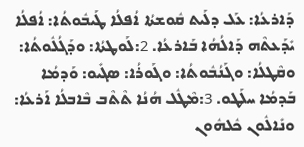ܕܰܐܪܥܳܐ: ܥܰܠ ܕܠܰܝܬ ܩܽܘܫܬܳܐ ܐܳܦܠܳܐ ܛܰܝܒܽܘܬܳܐ: ܐܳܦܠܳܐ ܝܺܕܰܥܬܶܗ ܕܰܐ‌ܠܳܗܳܐ ܒܰܐܪܥܳܐ. 2:ܠܰܘܛܬܳܐ: ܘܕܰܓܳܠܽܘܬܳܐ: ܘܩܶܛܠܳܐ: ܘܓܰܢܳܒܽܘܬܳܐ: ܘܓܰܘܪܳܐ: ܣܓܺܝܘ: ܘܰܕܡܳܐ ܒܰܕܡܳܐ ܚܠܰܛܘ. 3:ܡܶܛܽܠ ܗܳܢܳܐ ܬܶܬܶܒ ܒܶܐܒܠܳܐ ܐܰܪܥܳܐ: ܘܢܺܐܠܽܘܢ ܟܽܠܗܽܘܢ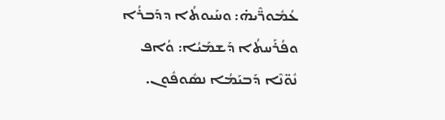ܥܳܡܽܘܖ̈ܶܝܗ̇: ܘܚܰܝܘܬܳܐ ܕܕܰܒܪܳܐ ܘܦܳܪܰܚܬܳܐ ܕܰܫܡܰܝܳܐ: ܘܳܐܦ ܢܽܘ̈ܢܶܐ ܕܰܒܝܰܡܳܐ ܢܣܽܘܦܽܘܢ.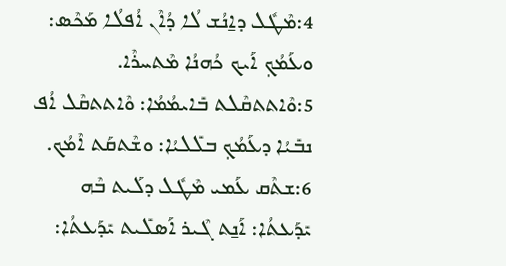4:ܡܶܛܽܠ ܕܐ̱ܢܳܫ ܠܳܐ ܕܳܐܶܢ ܐܳܦܠܳܐ ܡܰܟܶܣ: ܘܥܰܡܳܟ݂ ܐܰܝܟ ܟܳܗܢܳܐ ܡܶܬܚܪܶܐ. 5:ܘܶܐܬܬܩܶܠܬ ܒܺܐܝܡܳܡܳܐ: ܘܶܐܬܬܩܶܠ ܐܳܦ ܢܒܺܝܳܐ ܕܥܰܡܳܟ݂ ܒܠܺܠܝܳܐ: ܘܫܶܬܩܰܬ ܐܶܡܳܟ. 6:ܫܬܶܩ ܥܰܡܝ ܡܶܛܽܠ ܕܠܰܝܬ ܒܶܗ ܝܺܕܰܥܬܳܐ: ܐܰܢ̱ܬ ܓܶܝܪ ܐܰܣܠܺܝܬ ܝܺܕܰܥܬܳܐ: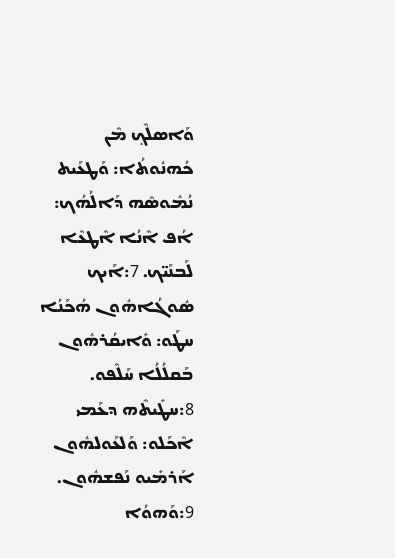ܘܰܐܣܠܶܟ݂ ܡܶܢ ܟܳܗܢܽܘܬܳܐ: ܘܰܛܥܰܝܬ ܢܳܡܽܘܣܶܗ ܕܰܐܠܳܗܳܟ: ܐܳܦ ܐܶܢܳܐ ܐܶܛܥܶܐ ܠܰܒܢܰܝ̈ܟ. 7:ܐܰܝܟ ܣܽܘܓܳܐܗܽܘܢ ܗܳܟܰܢܳܐ ܚܛܰܘ: ܘܺܐܝܩܳܪܗܽܘܢ ܒܰܩܠܳܠܳܐ ܚܰܠܶܦܘ. 8:ܚܛܺܝܬܶܗ ܕܥܰܡܝ ܐܶܟܰܠܘ: ܘܰܠܥܰܘܠܗܽܘܢ ܐܰܪܡܺܝܘ ܢܰܦܫܗܽܘܢ. 9:ܘܰܗܘܳܐ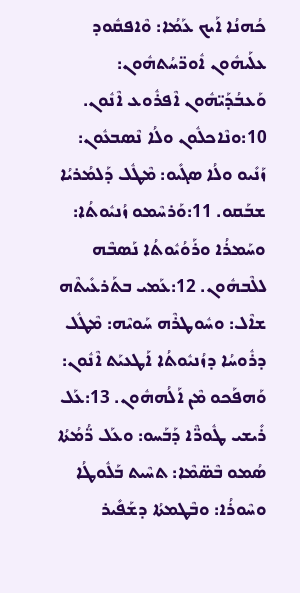ܟܳܗܢܳܐ ܐܰܝܟ ܥܰܡܳܐ: ܘܶܐܦܩܽܘܕ ܥܠܰܝܗܽܘܢ ܐܽܘܖ̈ܚܳܬܗܽܘܢ: ܘܰܥܒܳܕܰܝ̈ܗܽܘܢ ܐܶܦܪܽܘܥ ܐܶܢܽܘܢ. 10:ܘܢܶܐܟܠܽܘܢ ܘܠܳܐ ܢܶܣܒܥܽܘܢ: ܙܰܢܺܝܘ ܘܠܳܐ ܣܓܺܝܘ: ܡܶܛܽܠ ܕܰܠܡܳܪܝܳܐ ܫܒܰܩܘ. 11:ܘܰܪܚܶܡܘ ܙܳܢܝܽܘܬܳܐ: ܘܚܰܡܪܳܐ ܘܪܰܘܳܝܽܘܬܳܐ ܢܰܣܒܶܗ ܠܠܶܒܗܽܘܢ. 12:ܥܰܡܝ ܒܬܰܪܥܺܝܬܶܗ ܫܐܶܠ: ܘܚܽܘܛܪܶܗ ܚܰܘܝܶܗ: ܡܶܛܽܠ ܕܪܽܘܚܳܐ ܕܙܳܢܝܽܘܬܳܐ ܐܰܛܥܝܰܬ ܐܶܢܽܘܢ: ܘܰܗܦܰܟܘ ܡܶܢ ܐܰܠܳܗܗܽܘܢ. 13:ܥܰܠ ܪܺܝܫܝ ܛܽܘܖ̈ܶܐ ܕܰܒܰܚܘ: ܘܥܰܠ ܖ̈ܳܡܳܬܳܐ ܣܳܡܘ ܒܶܣ̈ܡܶܐ: ܬܚܶܝܬ ܒܰܠܽܘܛܳܐ ܘܚܶܘܪܳܐ: ܘܒܶܛܡܬܳܐ ܕܫܰܦܺܝܪ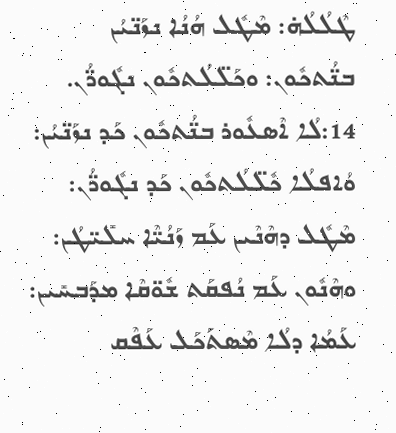ܛܶܠܳܠܳܗ̇: ܡܶܛܽܠ ܗܳܢܳܐ ܢܙܰܢ̈ܝܳܢ ܒܢ̈ܳܬܟܽܘܢ: ܘܟܰܠ̈ܠܳܬܟܽܘܢ ܢܓܽܘܖ̈ܳܢ. 14:ܠܳܐ ܐܶܣܥܽܘܪ ܒܢ̈ܳܬܟܽܘܢ ܟܰܕ ܢܙܰܢ̈ܝܳܢ: ܘܳܐܦܠܳܐ ܟܽܠ̈ܠܳܬܟܽܘܢ ܟܰܕ ܢܓܽܘܖ̈ܳܢ: ܡܶܛܽܠ ܕܗܶܢܶܝܢ ܥܰܡ ܙܰܢܳܝ̈ܶܐ ܚܠܺܝ̈ܛܳܢ: ܘܗܶܢܽܘܢ ܥܰܡ ܢܳܦܩܰܬ ܫܽܘ̈ܩܶܐ ܡܕܰܒܚܺܝܢ: ܥܰܡܳܐ ܕܠܳܐ ܡܶܣܬܰܟܰܠ ܥܰܦܶܩ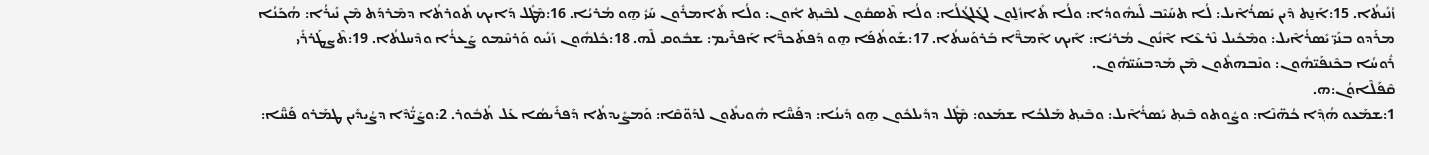ܙܳܢܺܝܬܳܐ. 15:ܐܰܢ̱ܬ ܕܶܝܢ ܝܺܣܪܳܐܶܝܠ: ܠܳܐ ܬܚܰܝܶܒ ܠܺܝܗܽܘܕܳܐ: ܘܠܳܐ ܬܺܐܙܽܠ̱ܘܢ ܠܓܰܠܓܳܠܳܐ: ܘܠܳܐ ܬܶܣܩܽܘܢ ܠܒܶܝܬ݂ ܐܽܘܢ: ܘܠܳܐ ܬܺܐܡܪܽܘܢ ܚܰܝܽ ܗ̱ܘ ܡܳܪܝܳܐ. 16:ܡܶܛܽܠ ܕܰܐܝܟ ܬܽܘܪܬܳܐ ܕܡܶܪܕܰܬ ܡܶܢ ܢܺܝܪܳܐ: ܗܳܟܰܢܳܐ ܡܪܰܕܘ ܒܢܰܝ̈ ܝܺܣܪܳܐܶܝܠ: ܘܡܶܟܺܝܠ ܢܶܪܥܶܐ ܐܶܢܽܘܢ ܡܳܪܝܳܐ: ܐܰܝܟ ܐܶܡܖ̈ܶܐ ܒܰܪܘܰܚܬܳܐ. 17:ܫܰܘܬܳܦܰܐ ܗ̱ܘ ܕܰܦܬܰܟܖ̈ܶܐ ܐܰܦܪܶܝܡ: ܫܒܽܘܩ ܠܶܗ. 18:ܟܽܠܗܽܘܢ ܙܰܢܺܝܘ ܘܰܪܚܶܡܘ ܨܰܥܪܳܐ ܘܕܶܚܠܬܳܐ. 19:ܬܶܨܛܰܪܪܺܝ ܪܽܘܚܳܐ ܒܟܶܢܦܰܝ̈ܗܽܘܢ: ܘܢܶܒܗܬܽܘܢ ܡܶܢ ܡܰܕܒܚܰܝ̈ܗܽܘܢ.
ܩܶܦܰܠܶܐܘܳܢ:ܗ.
1:ܫܡܰܥܘ ܗܳܕ݂ܶܐ ܟܳܗ̈ܢܶܐ: ܘܨܽܘܬܘ ܒܶܝܬ݂ ܝܺܣܪܳܐܶܝܠ: ܘܒܶܝܬ݂ ܡܰܠܟܳܐ ܫܡܰܥܘ: ܡܶܛܽܠ ܕܕܺܝܠܟܽܘܢ ܗ̱ܘ ܕܺܝܢܳܐ: ܕܦܰܚ̈ܶܐ ܗܽܘܝܬܽܘܢ ܠܕܰܘ̈ܩܶܐ: ܘܰܡܨܺܝܕܬܳܐ ܕܰܦܪܺܝܣܳܐ ܥܰܠ ܬܳܒܽܘܪ. 2:ܘܨܰܝ̈ܳܕܶܐ ܕܨܳܝܕܺܝܢ ܛܡܰܪܘ ܦܰܚ̈ܶܐ: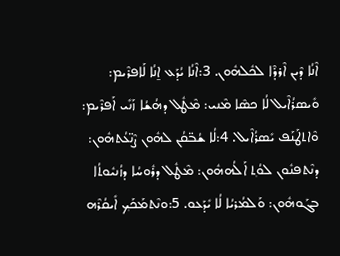ܐܶܢܳܐ ܕܶܝܢ ܐܶܪܕ̇ܶܐ ܠܟܽܠܗܽܘܢ. 3:ܐܶܢܳܐ ܝܳܕܰܥ ܐ̱ܢܳܐ ܠܰܐܦܪܶܝܡ: ܘܺܝܣܪܳܐܶܝܠ ܠܳܐ ܟܣܶܐ ܡܶܢܝ: ܡܶܛܽܠ ܕܗܳܫܳܐ ܙܰܢܺܝ ܐܰܦܪܶܝܡ: ܘܶܐܬܛܰܢܰܦ ܝܺܣܪܳܐܶܝܠ. 4:ܠܳܐ ܫܳܒ̈ܩܳܢ ܠܗܽܘܢ ܨܶܢ̈ܥܳܬܗܽܘܢ: ܕܢܶܬܦܢܽܘܢ ܠܘܳܬ݂ ܐܰܠܳܗܗܽܘܢ: ܡܶܛܽܠ ܕܪܽܘܚܳܐ ܕܙܳܢܝܽܘܬܳܐ ܒܓܰܘܗܽܘܢ: ܘܰܠܡܳܪܝܳܐ ܠܳܐ ܝܺܕܰܥܘ. 5:ܘܢܶܬܡܰܟܰܟ݂ ܐܺܝܩܳܪܶܗ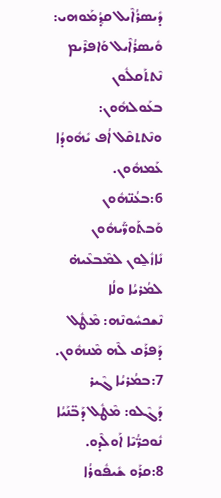ܕܺܝܣܪܳܐܶܝܠ ܩܕ݂ܳܡܰܘܗܝ: ܘܺܝܣܪܳܐܶܝܠ ܘܰܐܦܪܶܝܡ ܢܶܬܬܰܩܠܽܘܢ ܒܥܰܘܠܗܽܘܢ: ܘܢܶܬܬܩܶܠ ܐܳܦ ܝܺܗܽܘܕܳܐ ܥܰܡܗܽܘܢ. 6:ܒܥܳܢ̈ܗܽܘܢ ܘܰܒܬܰܘܖ̈ܰܝܗܽܘܢ ܢܺܐܙܽܠ̱ܘܢ ܠܡܶܒܥܶܝܗ̇ ܠܡܳܪܝܳܐ ܘܠܳܐ ܢܶܫܟܚܽܘܢܶܗ: ܡܶܛܽܠ ܕܰܦܪܰܩ ܠܶܗ ܡܶܢܗܽܘܢ. 7:ܒܡܳܪܝܳܐ ܓܶܝܪ ܕܰܓܶܠܘ: ܡܶܛܽܠ ܕܰܒ̈ܢܰܝܳܐ ܢܽܘܟܖ̈ܳܝܶܐ ܐܰܘܠܶܕܘ. 8:ܩܪܰܘ ܫܺܝܦܽܘܪܳܐ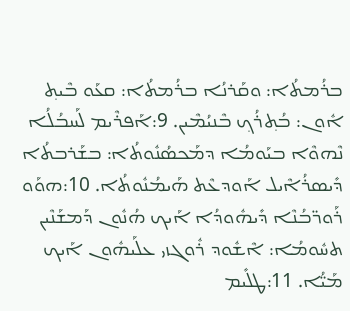ܒܪܳܡܬܳܐ: ܘܩܰܪܢܳܐ ܒܪܳܡܬܳܐ: ܩܥܰܘ ܒܶܝܬ݂ ܐܽܘܢ: ܒܳܬ݂ܪܳܟ݂ ܒܶܢܝܳܡܶܝܢ. 9:ܐܰܦܪܶܝܡ ܠܰܚܒܳܠܳܐ ܢܶܗܘܶܐ ܒܝܰܘܡܳܐ ܕܡܰܟܣܳܢܽܘܬܳܐ: ܒܫܰܪܒܬܳܐ ܕܺܝܣܪܳܐܶܝܠ ܐܰܘܕܥܶܬ ܗܰܝܡܳܢܽܘܬܳܐ. 10:ܗܘܰܘ ܪܰܘܖ̈ܒܳܢܶܐ ܕܺܝܗܽܘܕܳܐ ܐܰܝܟ ܗܳܢܽܘܢ ܕܰܡܫܰܢܶܝܢ ܬܚܽܘܡܳܐ: ܐܶܫܽܘܕ ܪܽܘܓܙܝ ܥܠܰܝܗܽܘܢ ܐܰܝܟ ܡܰܝ̈ܳܐ. 11:ܛܠܺܝܡ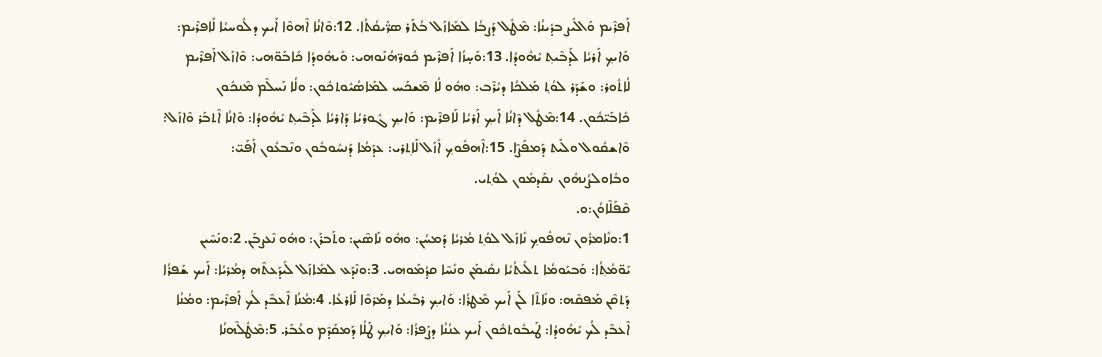ܐܰܦܪܶܝܡ ܘܰܐܠܺܝܨ ܒܕܺܝܢܳܐ: ܡܶܛܽܠ ܕܰܨܒܳܐ ܠܡܺܐܙܰܠ ܒܳܬܰܪ ܣܖ̈ܺܝܩܳܬܳܐ. 12:ܘܶܐܢܳܐ ܐܶܗܘܶܐ ܐܰܝܟ ܕܠܽܘܚܝܳܐ ܠܰܐܦܪܶܝܡ: ܘܰܐܝܟ݂ ܐܰܪܝܳܐ ܠܰܕܒܶܝܬ݂ ܝܺܗܽܘܕܳܐ. 13:ܘܰܚ̣ܙܳܐ ܐܰܦܪܶܝܡ ܟܽܘܖ̈ܗܳܢܰܘܗܝ: ܘܺܝܗܽܘܕܳܐ ܟܺܐܒܰܘ̈ܗܝ: ܘܶܐܙܰܠ ܐܰܦܪܶܝܡ ܠܳܐܬܽܘܪ: ܘܫܰܕܰܪ ܠܘܳܬ݂ ܡܰܠܟܳܐ ܕܝܳܪܶܒ: ܘܗܽܘ ܠܳܐ ܡܶܫܟܰܚ ܠܡܰܐܣܳܝܽܘܬܟܽܘܢ: ܘܠܳܐ ܢܰܚܠܶܡ ܡܶܢܟܽܘܢ ܟܺܐܒܰܝ̈ܟܽܘܢ. 14:ܡܶܛܽܠ ܕܶܐܢܳܐ ܐܰܝܟ݂ ܐܰܪܝܳܐ ܠܰܐܦܪܶܝܡ: ܘܰܐܝܟ݂ ܓܽܘܪܝܳܐ ܕܰܐܪܝܳܐ ܠܰܕܒܶܝܬ݂ ܝܺܗܽܘܕܳܐ: ܘܶܐܢܳܐ ܐܶܬܒܰܪ ܘܶܐܙܰܠ: ܘܶܐܫܩܽܘܠ ܘܠܰܝܬ ܕܰܡܦܰܨܶܐ. 15:ܐܶܗܦܽܘܟ݂ ܐܺܙܰܠ ܠܰܐܬ݂ܪܝ: ܥܕܰܡܳܐ ܕܰܢܚܽܘܒܽܘܢ ܘܢܶܒܥܽܘܢ ܐܰܦܰܝ̈: ܘܒܽܐܘܠܨܳܢܗܽܘܢ ܢܩܰܕܡܽܘܢ ܠܘܳܬ݂ܝ.
ܩܶܦܰܠܶܐܘܳܢ:ܘ.
1:ܘܢܺܐܡܪܽܘܢ ܢܶܗܦܽܘܟ݂ ܢܺܐܙܰܠ ܠܘܳܬ݂ ܡܳܪܝܳܐ ܕܰܡܚܳܢ: ܘܗܽܘ ܢܰܐܣܶܝܢ: ܘܬܰܒܪܰܢ: ܘܗܽܘ ܢܶܥܨܒܰܢ. 2:ܘܢܰܚܶܝܢ ܝܰܘ̈ܡܳܬ݂ܳܐ: ܘܰܒܝܰܘܡܳܐ ܬܠܺܝܬܳܝܳܐ ܢܩܺܝܡܰܢ ܘܢܺܚܶܐ ܩܕ݂ܳܡܰܘܗܝ. 3:ܘܢܶܕܰܥ ܠܡܺܐܙܰܠ ܠܺܝܕܰܥܬܶܗ ܕܡܳܪܝܳܐ: ܐܰܝܟ ܫܰܦܪܳܐ ܕܰܬܩܶܢ ܡܰܦܩܶܗ: ܘܢܺܐܬܶܐ ܠܰܢ ܐܰܝܟ ܡܶܛܪܳܐ: ܘܰܐܝܟ݂ ܪܒܺܝܥܳܐ ܕܡܰܪܘܶܐ ܠܰܐܪܥܳܐ. 4:ܡܳܢܳܐ ܐܶܥܒܶܕ ܠܳܟ ܐܰܦܪܶܝܡ: ܘܡܳܢܳܐ ܐܶܥܒܶܕ ܠܳܟ ܝܺܗܽܘܕܳܐ: ܛܰܝܒܽܘܬܟܽܘܢ ܐܰܝܟ ܥܢܳܢܳܐ ܕܨܰܦܪܳܐ: ܘܰܐܝܟ݂ ܛܰܠܳܐ ܕܰܡܩܰܕܶܡ ܘܥܳܒܰܪ. 5:ܡܶܛܽܠܶܗܢܳܐ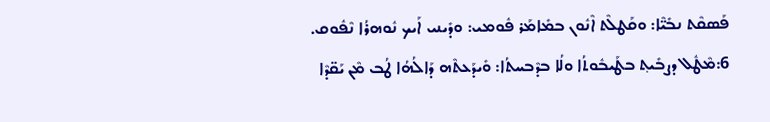ܦܰܣܩܶܬ ܢܒܺܝ̈ܶܐ: ܘܩܰܛܠܶܬ ܐܶܢܽܘܢ ܒܡܺܐܡܰܪ ܦܽܘܡܝ: ܘܕܺܝܢܝ ܐܰܝܟ ܢܽܘܗܪܳܐ ܢܶܦܽܘܩ. 6:ܡܶܛܽܠ ܕܨܒܺܝܬ݂ ܒܛܰܝܒܽܘܬܳܐ ܘܠܳܐ ܒܕܶܒܚܬܳܐ: ܘܺܝܕܰܥܬܶܗ ܕܰܐ‌ܠܳܗܳܐ ܛܳܒ ܡܶܢ ܝܰܩ̈ܕܶܐ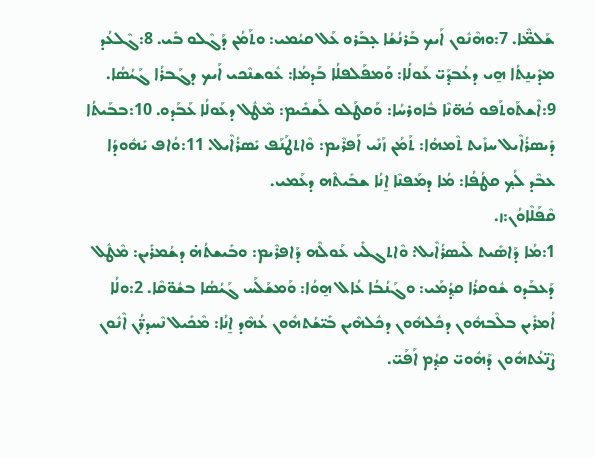ܫܰܠܡ̈ܶܐ. 7:ܘܗܶܢܽܘܢ ܐܰܝܟ ܒܰܪܢܳܫܳܐ ܥ̣ܒܰܪܘ ܥܰܠ ܩܝܳܡܝ: ܘܬܰܡܳܢ ܕܰܓܶܠܘ ܒܺܝ. 8:ܓܶܠܥܳܕ ܡܕܺܝܢ̱ܬܳܐ ܗ̱ܝ ܕܥܳܒܕ݂ܰܝ̈ ܥܰܘܠܳܐ: ܘܰܡܦܰܠܦܠܳܐ ܒܰܕܡܳܐ: ܥܽܘܫܢܶܟܝ ܐܰܝܟ ܕܓܰܒܪܳܐ ܓܰܝܳܣܳܐ. 9:ܐܶܫܬܰܘܬܰܦܘ ܟܳܗ̈ܢܶܐ ܒܽܐܘܪܚܳܐ: ܘܰܩܛܰܠܘ ܠܰܫܟܺܝܡ: ܡܶܛܽܠ ܕܥܰܘܠܳܐ ܥܰܒܰܕܘ. 10:ܒܒܰܝܬܳܐ ܕܺܝܣܪܳܐܶܝܠ ܚܙܺܝܬ ܬܶܡܗܳܐ: ܬܰܡܳܢ ܙܰܢܺܝ ܐܰܦܪܶܝܡ: ܘܶܐܬܛܰܢܰܦ ܝܺܣܪܳܐܶܝܠ. 11:ܘܳܐܦ ܝܺܗܽܘܕܳܐ ܥܒܶܕ ܠܳܟ݂ ܩܛܳܦܳܐ: ܡܳܐ ܕܡܰܦܢܶܐ ܐ̱ܢܳܐ ܫܒܺܝܬܶܗ ܕܥܰܡܝ.
ܩܶܦܰܠܶܐܘܳܢ:ܙ.
1:ܡܳܐ ܕܰܐܣܺܝܬ ܠܺܝܣܪܳܐܶܝܠ: ܘܶܐܬܓܠܺܝ ܥܰܘܠܶܗ ܕܰܐܦܪܶܝܡ: ܘܒܺܝܫܬܳܗ̇ ܕܫܳܡܪܺܝܢ: ܡܶܛܽܠ ܕܰܥܒܰܕܘ ܫܽܘܩܪܳܐ ܩܕ݂ܳܡܰܝ: ܘܓܰܢܳܒܳܐ ܥܳܐܠ ܗ̱ܘܳܐ: ܘܰܡܫܰܠܰܚ ܓܰܝܳܣܳܐ ܒܫܽܘ̈ܩܶܐ. 2:ܘܠܳܐ ܐܳܡܪܺܝܢ ܒܠܶܒܗܽܘܢ ܕܟܽܠܗܽܘܢ ܕܟܽܠܗܶܝܢ ܒܺܝ̈ܫܳܬܗܽܘܢ ܥܳܗܶܕ ܐ̱ܢܳܐ: ܡܶܟܺܝܠ ܢܶܚܕܖ̈ܳܢ ܐܶܢܽܘܢ ܨܶܢ̈ܥܳܬܗܽܘܢ ܕܰܗܽܘܝ̈ ܩܕ݂ܳܡ ܐܰܦܰܝ̈.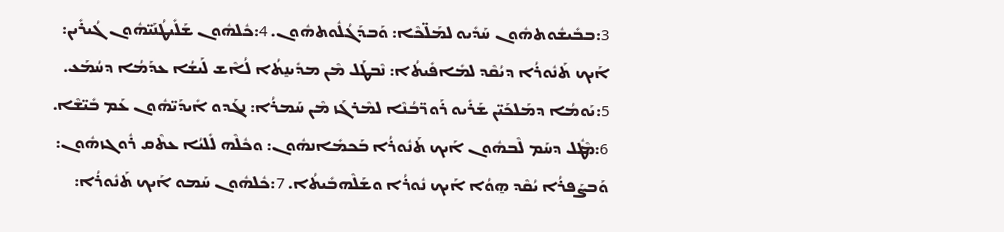3:ܒܒܺܝܫܽܘܬܗܽܘܢ ܚܰܕܺܝܘ ܠܡܰܠ̈ܟܶܐ: ܘܰܒܕܰܓܳܠܽܘܬܗܽܘܢ. 4:ܟܽܠܗܽܘܢ ܫܰܠܺܝܛܳܢܰܝ̈ܗܽܘܢ ܓܳܝܪܺܝܢ: ܐܰܝܟ ܬܰܢܽܘܪܳܐ ܕܝܳܩܶܕ ܠܡܺܐܦܺܝܬܳܐ: ܢܶܒܛܰܠ ܡܶܢ ܡܕܺܝܢ̱ܬܳܐ ܠܳܐܶܫ ܠܰܝܫܳܐ ܥܕܰܡܳܐ ܕܚܳܡܰܥ. 5:ܝܰܘܡܳܐ ܕܡܰܠܟܰܝ̈ܢ ܫܰܪܺܝܘ ܪܰܘܖ̈ܒܳܢܶܐ ܠܡܶܪܓܰܙ ܡܶܢ ܚܰܡܪܳܐ: ܢܓܰܕܘ ܐܺܝܕܰܝ̈ܗܽܘܢ ܥܰܡ ܒܺܝ̈ܫܶܐ. 6:ܡܶܛܽܠ ܕܚܰܡ ܠܶܒܗܽܘܢ ܐܰܝܟ ܬܰܢܽܘܪܳܐ ܒܰܟܡܺܐܢܗܽܘܢ: ܘܟܽܠܶܗ ܠܺܠܝܳܐ ܥܬܶܩ ܪܽܘܓܙܗܽܘܢ: ܘܰܒܨܰܦܪܳܐ ܝܳܩܶܕ ܗ̱ܘܳܐ ܐܰܝܟ ܢܽܘܪܳܐ ܘܫܰܠܶܗܒܺܝܬܳܐ. 7:ܟܽܠܗܽܘܢ ܚܰܡܘ ܐܰܝܟ ܬܰܢܽܘܪܳܐ: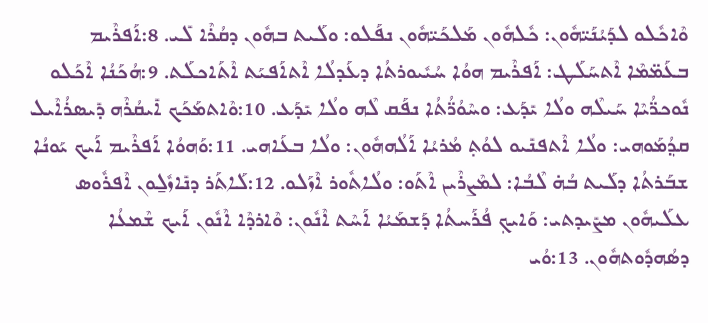ܘܶܐܟܽܠܘ ܠܕܰܝܳܢܰܝ̈ܗܽܘܢ: ܟܽܠܗܽܘܢ ܡܰܠܟܰܝ̈ܗܽܘܢ ܢܦܰܠܘ: ܘܠܰܝܬ ܒܗܽܘܢ ܕܩܳܪܶܐ ܠܺܝ. 8:ܐܰܦܪܶܝܡ ܒܥܰܡ̈ܡܶܐ ܐܶܬܚܰܠܰܛ: ܐܰܦܪܶܝܡ ܗܘܳܐ ܚܳܝܽܝܘܪܬܳܐ ܕܥܰܕܠܳܐ ܐܶܬܐܰܦܝܰܬ ܐܶܬܰܐܟܠܰܬ. 9:ܗܳܟܰܢܳܐ ܐܶܟܰܠܘ ܢܽܘܟܖ̈ܳܝܶܐ ܚܰܝܠܶܗ ܘܠܳܐ ܝܺܕܰܥ: ܘܚܶܘܳܖ̈ܳܬܳܐ ܢܦܰܩ ܠܶܗ ܘܠܳܐ ܝܺܕܰܥ. 10:ܘܶܐܬܡܰܟܰܟ ܐܺܝܩܳܪܶܗ ܕܺܝܣܪܳܐܶܝܠ ܩܕ݂ܳܡܰܘܗܝ: ܘܠܳܐ ܐܶܬܦܢܺܝܘ ܠܘܳܬ݂ ܡܳܪܝܳܐ ܐܰܠܳܗܗܽܘܢ: ܘܠܳܐ ܒܥܰܐܗܝ. 11:ܘܰܗܘܳܐ ܐܰܦܪܶܝܡ ܐܰܝܟ ܝܰܘܢܳܐ ܫܒܰܪܬܳܐ ܕܠܰܝܬ ܒܳܗ̇ ܠܶܒܳܐ: ܠܡܶܨܪܶܝܢ ܐܶܬܰܘ: ܘܠܳܐܬܽܘܪ ܐܶܙܰܠܘ. 12:ܠܰܐܬܰܪ ܕܢܺܐܙܽܠ̱ܘܢ ܐܶܦܪܽܘܣ ܥܠܰܝܗܽܘܢ ܡܨܺܝܕܬܝ: ܘܰܐܝܟ݂ ܦܳܪܰܚܬܳܐ ܕܰܫܡܰܝܳܐ ܐܰܚܶܬ ܐܶܢܽܘܢ: ܘܶܐܪܕܶܐ ܐܶܢܽܘܢ ܐܰܝܟ ܫܶܡܥܳܐ ܕܣܳܗܕܽܘܬܗܽܘܢ. 13:ܘܳܝ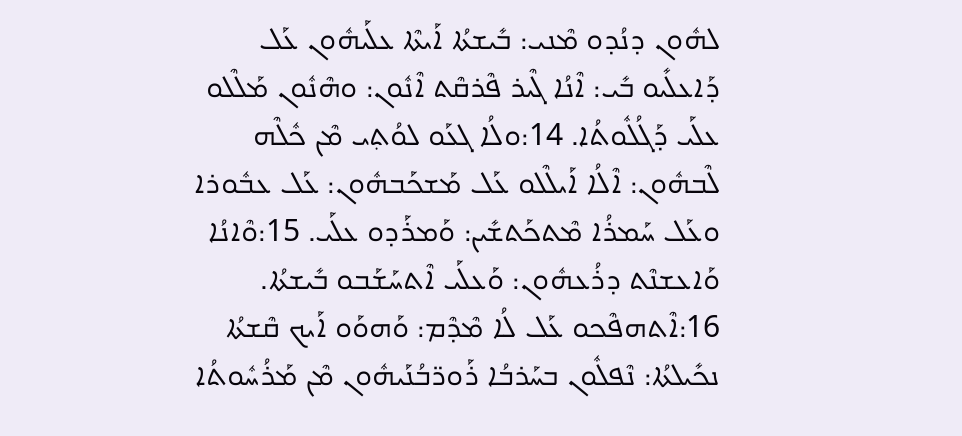ܠܗܽܘܢ ܕܢܳܕܘ ܡܶܢܝ: ܒܺܝܫܬܳܐ ܐܰܝܬܶܐ ܥܠܰܝܗܽܘܢ ܥܰܠ ܕܰܐܥܠܺܝܘ ܒܺܝ: ܐܶܢܳܐ ܓܶܝܪ ܦܶܪܩܶܬ ܐܶܢܽܘܢ: ܘܗܶܢܽܘܢ ܡܰܠܶܠܘ ܥܠܰܝ ܕܰܓܳܠܽܘܬܳܐ. 14:ܘܠܳܐ ܓܥܰܘ ܠܘܳܬ݂ܝ ܡܶܢ ܟܽܠܶܗ ܠܶܒܗܽܘܢ: ܐܶܠܳܐ ܐܰܝܠܶܠܘ ܥܰܠ ܡܰܫܟܰܒܗܽܘܢ: ܥܰܠ ܥܒܽܘܪܐ ܘܥܰܠ ܚܰܡܪܳܐ ܡܶܬܟܰܬܫܺܝܢ: ܘܰܡܪܰܕܘ ܥܠܰܝ. 15:ܘܶܐܢܳܐ ܘܰܐܥܫܢܶܬ ܕܪܳܥܗܽܘܢ: ܘܰܥܠܰܝ ܐܶܬܚܰܫܰܒܘ ܒܺܝܫܬܳܐ. 16:ܐܶܬܗܦܶܟܘ ܥܰܠ ܠܳܐ ܡܶܕܶܡ: ܘܰܗܘܰܘ ܐܰܝܟ ܩܶܫܬܳܐ ܢܟܺܝܠܬܳܐ: ܢܶܦܠܽܘܢ ܒܚܰܪܒܳܐ ܪܰܘܖ̈ܒܳܢܰܝܗܽܘܢ ܡܶܢ ܡܰܪܳܚܽܘܬܳܐ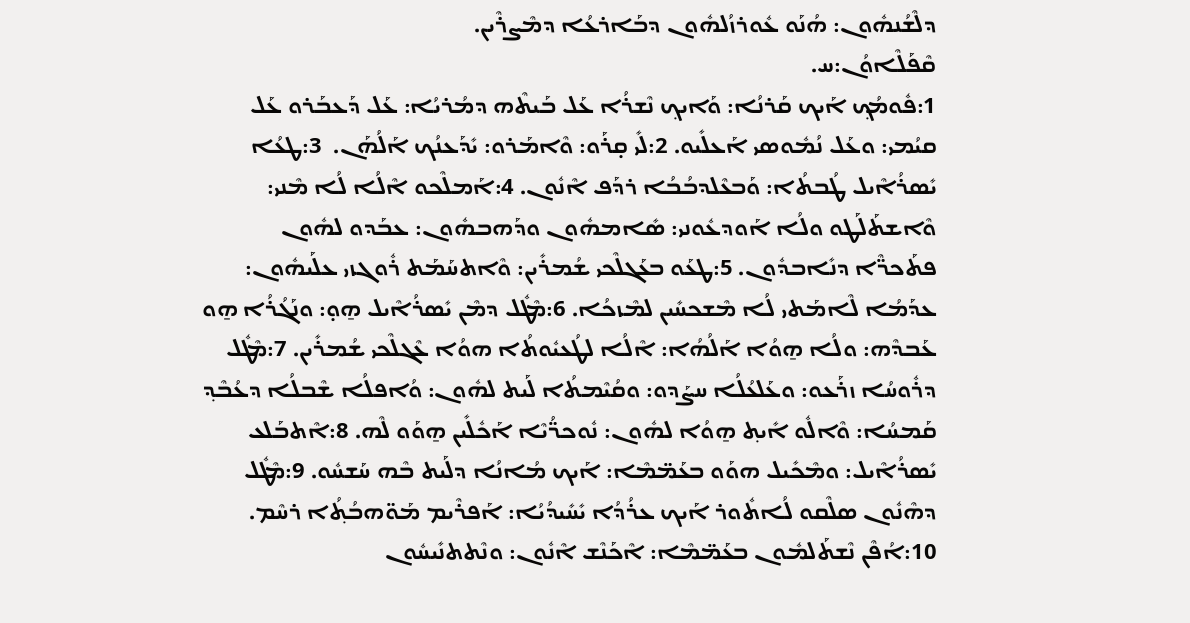ܕܠܶܫܳܢܗܽܘܢ: ܗܳܢܰܘ ܥܽܘܪܙܳܠܗܽܘܢ ܕܒܰܐܪܥܳܐ ܕܡܶܨܪܶܝܢ.
ܩܶܦܰܠܶܐܘܳܢ:ܚ.
1:ܦܽܘܡܳܟ݂ ܐܰܝܟ ܩܰܪܢܳܐ: ܘܰܐܝܟ݂ ܢܶܫܪܳܐ ܥܰܠ ܒܰܝܬܶܗ ܕܡܳܪܝܳܐ: ܥܰܠ ܕܰܥܒܰܪܘ ܥܰܠ ܩܝܳܡܝ: ܘܥܰܠ ܢܳܡܽܘܣܝ ܐܰܥܠܺܝܘ. 2:ܠܺܝ ܩ̣ܪܰܘ: ܘܶܐܡܰܪܘ: ܝܺܕܰܥܢܳܟ ܐܰܠܳܗܰܢ.  3:ܛܥܳܐ ܝܺܣܪܳܐܶܝܠ ܛܳܒܬܳܐ: ܘܰܒܥܶܠܕܒܳܒܳܐ ܪܕܰܦ ܐܶܢܽܘܢ. 4:ܐܰܡܠܶܟܘ ܐܶܠܳܐ ܠܳܐ ܡܶܢܝ: ܘܶܐܫܬܰܠܰܛܘ ܘܠܳܐ ܐܰܘܕܥܽܘܢܝ: ܣܺܐܡܗܽܘܢ ܘܕܰܗܒܗܽܘܢ: ܥܒܰܕܘ ܠܗܽܘܢ ܦܬܰܟܖ̈ܶܐ ܕܢܺܐܒܕܽܘܢ. 5:ܛܥܰܘ ܒܥܰܓܠܶܟܝ ܫܳܡܪܺܝܢ: ܘܶܐܬܚܰܡܰܬ ܪܽܘܓܙܝ ܥܠܰܝܗܽܘܢ: ܥܕܰܡܳܐ ܠܶܐܡܰܬܝ ܠܳܐ ܡܶܫܟܚܺܝܢ ܠܡܶܙܟܳܐ. 6:ܡܶܛܽܠ ܕܡܶܢ ܝܺܣܪܳܐܶܝܠ ܗ̱ܘ̣: ܘܢܰܓܳܪܳܐ ܗ̱ܘ ܥܰܒܕܶܗ: ܘܠܳܐ ܗ̱ܘܳܐ ܐܰ‌ܠܳܗܳܐ: ܐܶܠܳܐ ܠܛܳܥܝܽܘܬܳܐ ܗܘܳܐ ܥܶܓܠܶܟܝ ܫܳܡܪܺܝܢ. 7:ܡܶܛܽܠ ܕܪܽܘܚܳܐ ܙܪܰܥܘ: ܘܥܰܠܥܳܠܳܐ ܚܨܰܕܘ: ܘܩܳܝܶܡܬܳܐ ܠܰܝܬ ܠܗܽܘܢ: ܘܳܐܦܠܳܐ ܫܶܒܠܳܐ ܕܥܳܒܶܕ݂ ܩܰܡܚܳܐ: ܘܶܐܠܽܘ ܐܺܝܬ݂ ܗ̱ܘܳܐ ܠܗܽܘܢ: ܢܽܘܟܖ̈ܳܝܶܐ ܐܰܟܽܠܺܝܢ ܗ̱ܘܰܘ ܠܶܗ. 8:ܐܶܬܒܰܠܥ ܝܺܣܪܳܐܶܝܠ: ܘܡܶܟܺܝܠ ܗܘܰܘ ܒܥܰܡ̈ܡܶܐ: ܐܰܝܟ ܡܳܐܢܳܐ ܕܠܰܝܬ ܒܶܗ ܚܰܫܚܽܘ. 9:ܡܶܛܽܠ ܕܗܶܢܽܘܢ ܣܠܶܩܘ ܠܳܐܬܽܘܪ ܐܰܝܟ ܥܪܳܕܳܐ ܝܺܚܺܝܕܳܝܳܐ: ܐܰܦܪܶܝܡ ܡܰܘ̈ܗܒܳܬ݂ܳܐ ܪܚܶܡ. 10:ܐܳܦܶܢ ܢܶܫܬܰܠܡܽܘܢ ܒܥܰܡ̈ܡܶܐ: ܐܶܟܰܢܶܫ ܐܶܢܽܘܢ: ܘܢܶܬܬܢܺܝܚܽܘܢ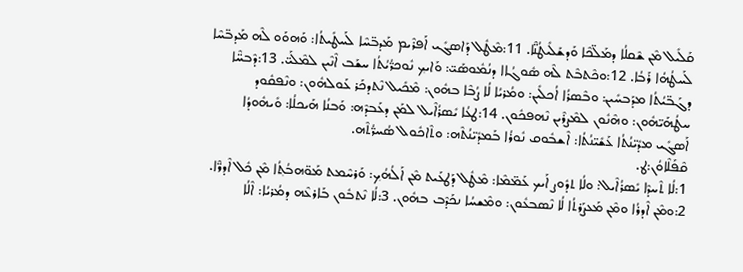ܩܰܠܺܝܠ ܡܶܢ ܫܶܩܠܳܐ ܕܡܰܠ̈ܟܶܐ ܘܰܕܫܰܠܺܝܛܳܢ̈ܶܐ. 11:ܡܶܛܽܠ ܕܰܐܣܓܺܝ ܐܰܦܪܶܝܡ ܡܰܕܒ̈ܚܶܐ ܠܰܚܛܺܝܬܳܐ: ܘܰܗܘܰܘ ܠܶܗ ܡܰܕܒ̈ܚܶܐ ܠܰܚܛܳܗܳܐ ܪܰܒܳܐ. 12:ܘܟܶܬܒܶܬ ܠܶܗ ܣܽܘܓܳܐܐ ܕܢܳܡܽܘܣܰܝ̈: ܘܰܐܝܟ݂ ܢܽܘܟܖ̈ܳܝܳܬܳܐ ܚܫܰܒ ܐܶܢܶܝܢ ܠܡܶܠܰܝ̈. 13:ܕܶܒܚ̈ܶܐ ܕܓܰܒ̈ܝܳܬܳܐ ܡܕܰܒܚܺܝܢ: ܘܒܶܣܪܳܐ ܐܳܟܠܺܝܢ: ܘܡܳܪܝܳܐ ܠܳܐ ܨܳܒܶܐ ܒܗܽܘܢ: ܡܶܟܺܝܠ ܢܶܬܕܟܰܪ ܥܰܘܠܗܽܘܢ: ܘܢܶܦܩܽܘܕ ܚܛܳܗܰܝ̈ܗܽܘܢ: ܘܗܶܢܽܘܢ ܠܡܶܨܪܶܝܢ ܢܶܗܦܟܽܘܢ. 14:ܛܥܳܐ ܝܺܣܪܳܐܶܝܠ ܠܡܰܢ ܕܥܰܒܕܶܗ: ܘܰܒܢܳܐ ܗܰܝܟܠܳܐ: ܘܺܝܗܽܘܕܳܐ ܐܰܣܓܺܝ ܡܕܺܝ̈ܢܳܬܳܐ ܥܰܫܺܝ̈ܢܳܬܳܐ: ܐܶܫܒܽܘܩ ܢܽܘܪܳܐ ܒܰܡܕܺܝ̈ܢܳܬܶܗ: ܘܬܶܐܟܽܘܠ ܣܳܚܖ̈ܳܬܶܗ.
ܩܶܦܰܠܶܐܘܳܢ:ܛ.
1:ܠܳܐ ܬܶܚܕܶܐ ܝܺܣܪܳܐܶܝܠ: ܘܠܳܐ ܬܕܽܘܨ ܐܰܝܟ ܥܰܡ̈ܡܶܐ: ܡܶܛܽܠ ܕܰܛܥܰܝܬ ܡܶܢ ܐܰܠܳܗܳܟ݂: ܘܰܪܚܶܡܬ ܡܰܘ̈ܗܒܳܬ݂ܳܐ ܡܶܢ ܟܽܠ ܐܶܕܖ̈ܶܐ. 2:ܘܡܶܢ ܐܶܕܪܳܐ ܘܡܶܢ ܡܰܥܨܰܪܬܳܐ ܠܳܐ ܢܶܣܒܥܽܘܢ: ܘܡܶܫܚܳܐ ܢܟܰܕܶܒ ܒܗܽܘܢ. 3:ܠܳܐ ܢܶܬܒܽܘܢ ܒܰܐܪܥܶܗ ܕܡܳܪܝܳܐ: ܐܶܠܳܐ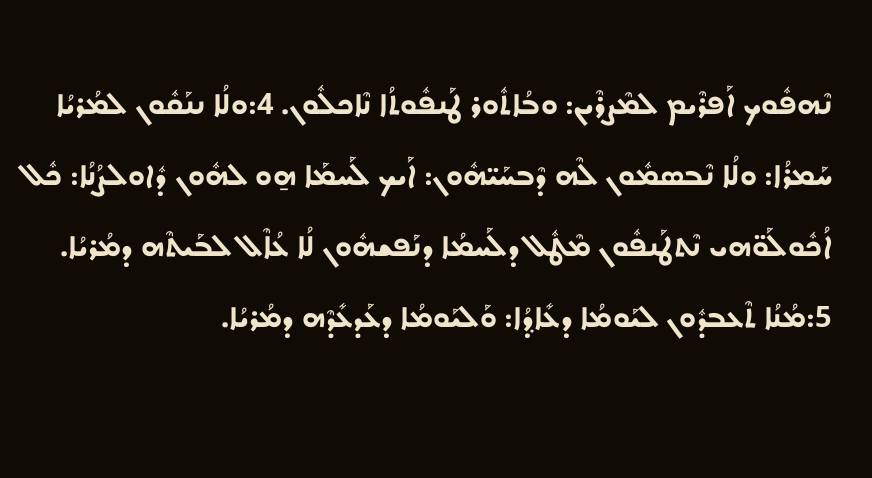ܢܶܗܦܽܘܟ ܐܰܦܪܶܝܡ ܠܡܶܨܪܶܝܢ: ܘܒܳܐܬܽܘܪ ܛܰܢܦܽܘܬܳܐ ܢܶܐܟܠܽܘܢ. 4:ܘܠܳܐ ܢܢܰܩܽܘܢ ܠܡܳܪܝܳܐ ܚܰܡܪܳܐ: ܘܠܳܐ ܢܶܒܣܡܽܘܢ ܠܶܗ ܕܶܒܚܰܝ̈ܗܽܘܢ: ܐܰܝܟ ܠܰܚܡܰܐ ܗ̱ܘ ܠܗܽܘܢ ܕܽܐܘܠܨܳܢܳܐ: ܟܽܠ ܐܳܟܽܘܠܰܘ̈ܗܝ ܢܶܬܛܰܢܦܽܘܢ ܡܶܛܽܠ ܕܠܰܚܡܳܐ ܕܢܰܦܫܗܽܘܢ ܠܳܐ ܥܳܐܶܠ ܠܒܰܝܬܶܗ ܕܡܳܪܝܳܐ. 5:ܡܳܢܳܐ ܬܶܥܒܕܽܘܢ ܠܝܰܘܡܳܐ ܕܥܺܐܕ݂ܳܐ: ܘܰܠܝܰܘܡܳܐ ܕܥܰܕܥܺܕܶܗ ܕܡܳܪܝܳܐ.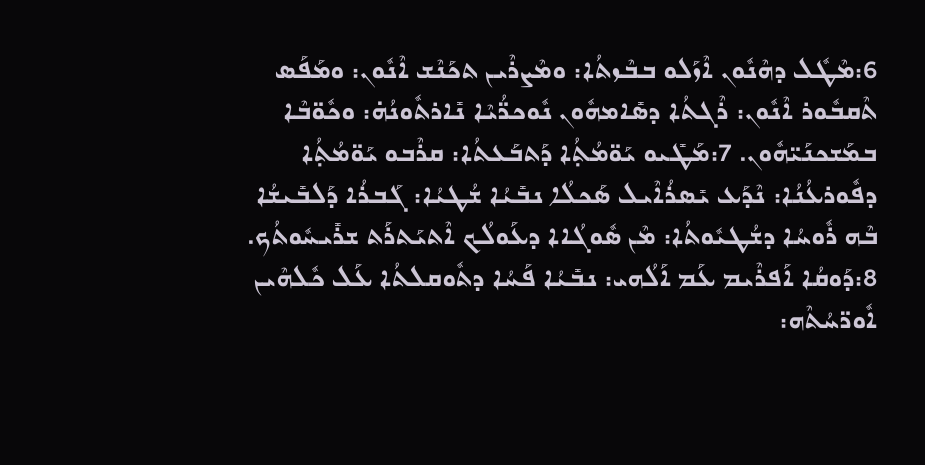6:ܡܶܛܽܠ ܕܗܶܢܽܘܢ ܐܶܙܰܠܘ ܒܒܶܙܬܳܐ: ܘܡܶܨܪܶܝܢ ܬܟܰܢܶܫ ܐܶܢܽܘܢ: ܘܡܰܦܰܣ ܬܶܩܒܽܘܪ ܐܶܢܽܘܢ: ܪܶܓܬܳܐ ܕܣܺܐܡܗܽܘܢ ܢܽܘܟܖ̈ܳܝܶܐ ܢܺܐܪܬܽܘܢܳܗ̇: ܘܟܽܘ̈ܒܶܐ ܒܡܰܫܟܢܰܝ̈ܗܽܘܢ. 7:ܡܰܛܺܝܘ ܝܰܘ̈ܡܳܬ݂ܳܐ ܕܰܬܒܰܥܬܳܐ: ܩܪܶܒܘ ܝܰܘ̈ܡܳܬ݂ܳܐ ܕܦܽܘܪܥܳܢܳܐ: ܢܶܕܰܥ ܝܺܣܪܳܐܶܝܠ ܣܰܟܠܳܐ ܢܒܺܝܳܐ ܫܳܛܝܳܐ: ܓܰܒܪܳܐ ܕܰܠܒܺܝܫܳܐ ܒܶܗ ܪܽܘܚܳܐ ܕܫܳܛܝܽܘܬܳܐ: ܡܶܢ ܣܽܘܓܳܐܐ ܕܥܰܘܠܳܟ ܐܶܬܝܰܬܪܰܬ ܫܪܺܝܚܽܘܬܳܟ. 8:ܕܰܘܩܳܐ ܐܰܦܪܶܝܡ ܥܰܡ ܐܰܠܳܗܝ: ܢܒܺܝܳܐ ܦܰܚܳܐ ܕܬܽܘܩܠܬܳܐ ܥܰܠ ܟܽܠܗܶܝܢ ܐܽܘܖ̈ܚܳܬܶܗ: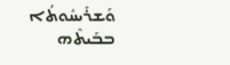ܘܰܫܪܺܝܚܽܘܬܳܐ ܒܒܰܝܬܶܗ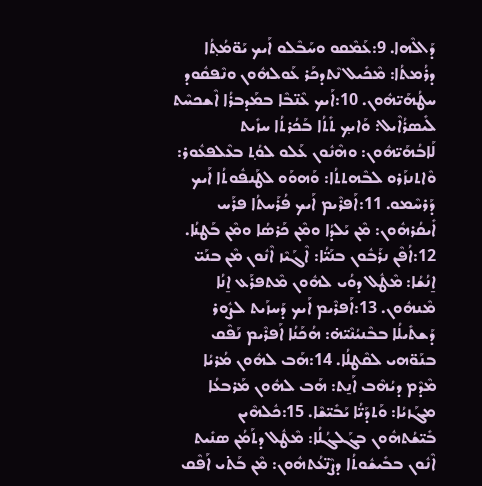ܕܰܐܠܶܗܐ. 9:ܥܰܡܶܩܘ ܘܚܰܒܶܠܘ ܐܰܝܟ ܝܰܘ̈ܡܳܬ݂ܳܐ ܕܪܳܡܬܳܐ: ܡܶܟܺܝܠ ܢܶܬܕܟܰܪ ܥܰܘܠܗܽܘܢ ܘܢܶܦܩܽܘܕ ܚܛܳܗܰܝ̈ܗܽܘܢ. 10:ܐܰܝܟ ܥܶܢ̈ܒܶܐ ܒܡܰܕܒܪܳܐ ܐܶܫܟܚܶܬ ܠܺܝܣܪܳܐܶܝܠ: ܘܰܐܝܟ݂ ܬܺܬܳܐ ܒܰܟܳܪܬܳܐ ܚܙܺܝܬ ܠܰܐܒܳܗܰܝ̈ܗܽܘܢ: ܘܗܶܢܽܘܢ ܥܰܠܘ ܠܘܳܬ݂ ܒܥܶܠܦܥܽܘܪ: ܘܶܐܬܢܙܰܪܘ ܠܒܶܗܬܬܳܐ: ܘܰܗܘܰܘ ܠܛܰܢܦܽܘܬܳܐ ܐܰܝܟ ܕܰܪܚܶܡܘ. 11:ܐܰܦܪܶܝܡ ܐܰܝܟ ܦܳܪܰܚܬܳܐ ܦܪܰܚ ܐܺܝܩܳܪܗܽܘܢ: ܡܶܢ ܝܰܠܕܳܐ ܘܡܶܢ ܟܰܪܣܳܐ ܘܡܶܢ ܒܰܛܢܳܐ. 12:ܐܳܦܶܢ ܢܪܰܒܽܘܢ ܒܢܰܝ̈ܳܐ: ܐܶܓܰܝܶܙ ܐܶܢܽܘܢ ܡܶܢ ܒܢܰܝ̈ ܐ̱ܢܳܫܳܐ: ܡܶܛܽܠ ܕܘܳܝ ܠܗܽܘܢ ܡܶܬܦܪܰܥ ܐ̱ܢܳܐ ܡܶܢܗܽܘܢ. 13:ܐܰܦܪܶܝܡ ܐܰܝܟ ܕܰܚܙܰܝܬ ܠܨܽܘܪ ܕܰܫܬܺܝܠܳܐ ܒܒܶܢܝܳܢܶܝ̈ܗ̇: ܗܳܟܰܢܳܐ ܐܰܦܪܶܝܡ ܢܰܦܶܩ ܒܢܰܘ̈ܗܝ ܠܩܶܛܠܳܐ. 14:ܗܰܒ ܠܗܽܘܢ ܡܳܪܝܳܐ ܡܶܕܶܡ ܕܝܳܗܶܒ ܐܰܢ̱ܬ: ܗܰܒ ܠܗܽܘܢ ܡܰܪܒܥܳܐ ܡܓܰܙܝܳܐ: ܘܰܬܕܰܝ̈ܳܐ ܝܰܒܺܝ̈ܫܶܐ. 15:ܟܽܠܗܶܝܢ ܒܺܝ̈ܫܳܬܗܽܘܢ ܒܓܰܠܓܳܠܳܐ: ܡܶܛܽܠ ܕܬܰܡܳܢ ܣܢܺܝܬ ܐܶܢܽܘܢ ܒܒܺܝܫܽܘܬܳܐ ܕܨܶܢ̈ܥܳܬܗܽܘܢ: ܡܶܢ ܒܰܬ̇ܝ ܐܰܦܶܩ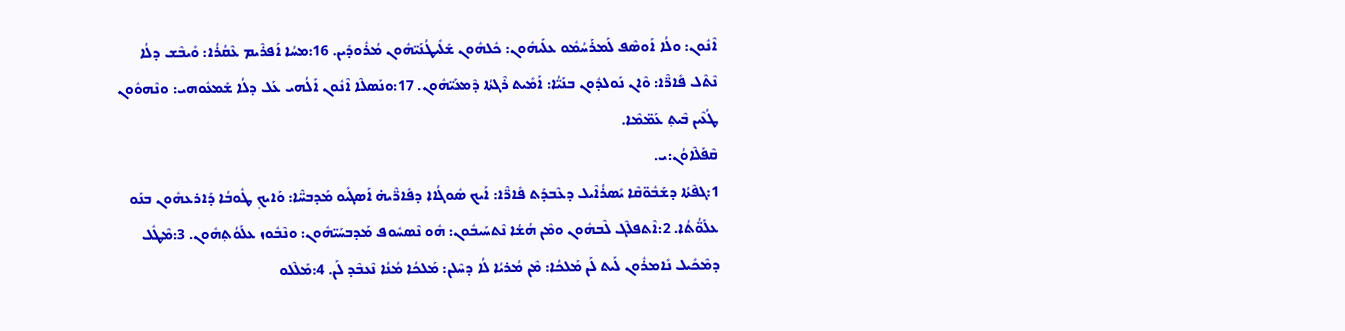ܐܶܢܽܘܢ: ܘܠܳܐ ܐܰܘܣܶܦ ܠܰܡܪܰܚܳܡܽܘ ܥܠܰܝܗܽܘܢ: ܟܽܠܗܽܘܢ ܫܰܠܺܝܛܳܢܰܝ̈ܗܽܘܢ ܡܳܪܽܘܕܺܝܢ. 16:ܡܚܳܐ ܐܰܦܪܶܝܡ ܥܶܩܳܪܳܐ: ܘܺܝܒܶܫ ܕܠܳܐ ܢܶܬܶܠ ܦܺܐܖ̈ܶܐ: ܘܶܐܢ ܢܰܘܠܕܽܘܢ ܒܢܰܝ̈ܳܐ: ܐܰܡܺܝܬ ܪܶܓܬܳܐ ܕܶܡܥܰܝ̈ܗܽܘܢ. 17:ܘܢܰܣܠܶܐ ܐܶܢܽܘܢ ܐܰܠܳܗܝ ܥܰܠ ܕܠܳܐ ܫܰܡܥܽܘܗܝ: ܘܢܶܗܘܽܘܢ ܛܳܥܶܝܢ ܒܶܝܬ݂ ܥܰܡ̈ܡܶܐ.
ܩܶܦܰܠܶܐܘܳܢ:ܝ.
1:ܓܦܶܬܳܐ ܕܫܰܒܽܘ̈ܩܶܐ ܝܺܣܪܳܐܶܝܠ ܕܥܶܒܕܰܬ ܦܺܐܖ̈ܶܐ: ܐܰܝܟ ܣܽܘܓܳܐܐ ܕܦܺܐܖ̈ܶܝܗ̇ ܐܰܣܓܺܝܘ ܡܰܕܒܚ̈ܶܐ: ܘܰܐܝܟ݂ ܛܽܘܒܳܐ ܕܰܐܪܥܗܽܘܢ ܒܢܰܘ ܥܠܰܘ̈ܳܬܳܐ. 2:ܐܶܬܦܠܶܓ ܠܶܒܗܽܘܢ ܘܡܶܢ ܗܳܫܳܐ ܢܶܬܚܰܝܒܽܘܢ: ܗܽܘ ܢܶܣܚܽܘܦ ܡܰܕܒܚܰܝ̈ܗܽܘܢ: ܘܢܶܒܽܘܙ ܥܠܰܘܳܬ݂ܗܽܘܢ. 3:ܡܶܛܽܠ ܕܡܶܟܺܝܠ ܢܺܐܡܪܽܘܢ ܠܰܝܬ ܠܰܢ ܡܰܠܟܳܐ: ܡܶܢ ܡܳܪܝܳܐ ܠܳܐ ܕܚܶܠܢ: ܡܰܠܟܳܐ ܡܳܢܳܐ ܢܶܥܒܶܕ ܠܰܢ. 4:ܡܰܠܶܠܘ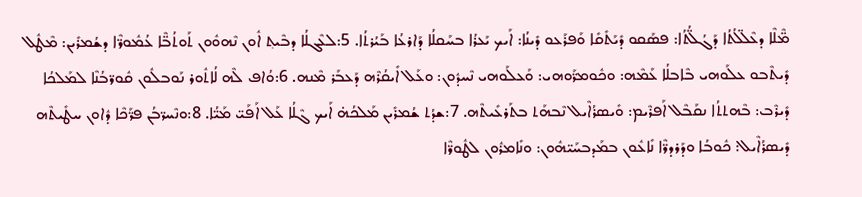ܡ̈ܶܠܶܐ ܕܥܶܠ̈ܠܳܬܳܐ ܕܰܓܳܠ̈ܳܬܳܐ: ܦܣܰܩܘ ܕܺܝܰܬܺܩܺܐ ܘܰܦܪܰܥܘ ܕܺܝܢܳܐ: ܐܰܝܟ ܝܰܥܪܳܐ ܒܚܰܩܠܳܐ ܕܰܐܪܥܳܐ ܒܰܝܳܪܬܳܐ. 5:ܠܥܶܓܠܳܐ ܕܒܶܝܬ݂ ܐܽܘܢ ܢܶܗܘܽܘܢ ܬܰܘܬܳܒ̈ܶܐ ܥܳܡܽܘܖ̈ܶܐ ܕܫܳܡܪܺܝܢ: ܡܶܛܽܠ ܕܺܝܬܶܒܘ ܥܠܰܘܗܝ ܒܶܐܒܠܳܐ ܥܰܡܶܗ: ܘܟܽܘܡܖ̈ܰܘܗܝ: ܘܰܥܠܰܘܗܝ ܢܶܚܕܽܘܢ: ܘܥܰܠ ܐܺܝܩܳܪܶܗ ܕܰܥܒܰܪ ܡܶܢܗ. 6:ܘܳܐܦ ܠܶܗ ܠܳܐܬܽܘܪ ܢܰܘܒܠܽܘܢ ܩܽܘܖ̈ܒܳܢܶܐ ܠܡܰܠܟܳܐ ܕܺܝܪܶܒ: ܒܶܗܬܬܳܐ ܢܩܰܒܶܠ ܐܰܦܪܶܝܡ: ܘܺܝܣܪܳܐܶܝܠ ܢܶܒܗܰܬ ܒܬܰܪܥܺܝܬܶܗ. 7:ܫܕܳܬ ܫܳܡܪܺܝܢ ܡܰܠܟܳܗ̇ ܐܰܝܟ ܓܶܠܳܐ ܥܰܠ ܐܰܦܰܝ̈ ܡܰܝ̈ܳܐ. 8:ܘܢܶܚܖ̈ܒܳܢ ܦܖ̈ܰܟܶܐ ܕܽܐܘܢ ܚܛܺܝܬܶܗ ܕܺܝܣܪܳܐܶܝܠ: ܟܽܘܒܳܐ ܘܕܰܪܕܖ̈ܶܐ ܢܺܐܥܽܘܢ ܒܡܰܕܒܚܰܝ̈ܗܽܘܢ: ܘܢܺܐܡܪܽܘܢ ܠܛܽܘܖ̈ܶܐ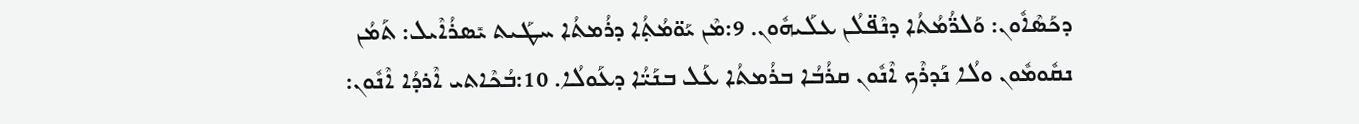ܕܟܰܣܶܐܽܘܢ: ܘܰܠܖ̈ܳܡܳܬܳܐ ܕܢܶܦ̈ܠܳܢ ܥܠܰܝܗܽܘܢ. 9:ܡܶܢ ܝܰܘ̈ܡܳܬ݂ܳܐ ܕܪܳܡܬܳܐ ܚܛܰܝܬ ܝܺܣܪܳܐܶܝܠ: ܬܰܡܳܢ ܢܩܽܘܡܽܘܢ ܘܠܳܐ ܢܰܕܪܶܟ ܐܶܢܽܘܢ ܩܪܳܒܳܐ ܒܪܳܡܬܳܐ ܥܰܠ ܒܢܰܝ̈ܳܐ ܕܥܰܘܠܳܐ. 10:ܒܳܟܶܐܬܝ ܐܶܪܕܳܐ ܐܶܢܽܘܢ: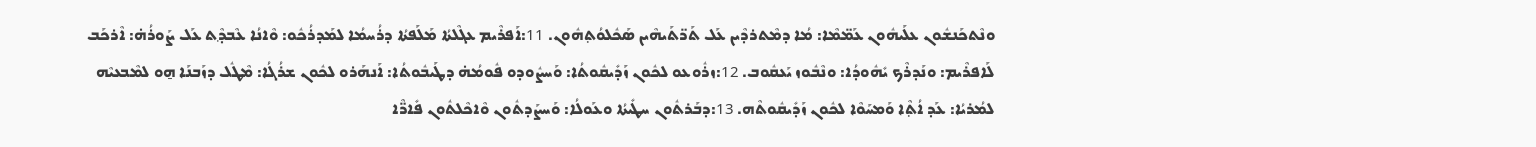ܘܢܶܬܟܰܢܫܽܘܢ ܥܠܰܝܗܽܘܢ ܥܰܡ̈ܡܶܐ: ܡܳܐ ܕܡܶܬܪܕܶܝܢ ܥܰܠ ܬܰܖ̈ܬܰܝܗܶܝܢ ܣܰܟܽܠܘܳܬ݂ܗܽܘܢ. 11:ܐܰܦܪܶܝܡ ܥܓܶܠܬܳܐ ܡܰܠܰܦܬܳܐ ܕܪܳܚܡܳܐ ܠܡܰܕܪܳܟܽܘ: ܘܶܐܢܳܐ ܥܶܒܕ݂ܶܬ ܥܰܠ ܨܰܘܪܳܗ̇: ܐܶܪܟܰܒ ܠܰܐܦܪܶܝܡ: ܘܢܰܕܪܶܟ ܝܺܗܽܘܕܳܐ: ܘܢܶܒܽܘܙ ܝܰܥܩܽܘܒ. 12:ܙܪܽܘܥܘ ܠܟܽܘܢ ܙܰܕܺܝܩܽܘܬܳܐ: ܘܰܚܨܽܘܕܘ ܦܽܘܡܳܗ̇ ܕܛܰܝܒܽܘܬܳܐ: ܐܰܢܗܰܪܘ ܠܟܽܘܢ ܫܪܳܓܳܐ: ܡܶܛܽܠ ܕܙܰܒܢܰܐ ܗ̱ܘ ܠܡܶܒܥܝܶܗ ܠܡܳܪܝܳܐ: ܥܰܕ ܐܳܬ݂ܶܐ ܘܰܡܚܰܘܶܐ ܠܟܽܘܢ ܙܰܕܺܝܩܽܘܬܶܗ. 13:ܕܒܰܪܬܽܘܢ ܚܛܺܝܬܳܐ ܘܥܰܘܠܳܐ: ܘܰܚܨܰܕܬܽܘܢ ܘܶܐܟܶܠܬܽܘܢ ܦܺܐܖ̈ܶܐ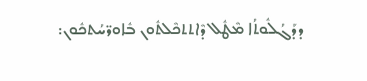ܕܕܰܓܳܠܽܘܬܳܐ ܡܶܛܽܠ ܕܶܐܬܬܟܶܠܬܽܘܢ ܒܽܐܘܖ̈ܚܳܬܟܽܘܢ: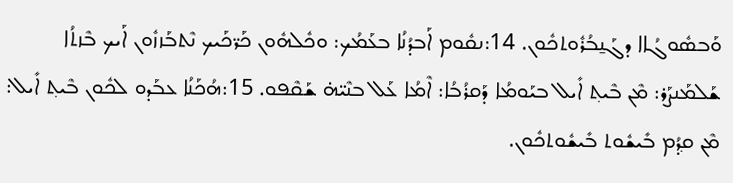ܘܰܒܣܽܘܓܳܐܐ ܕܓܰܢ̱ܒܳܪܽܘܬܟܽܘܢ. 14:ܢܩܽܘܡ ܐܰܒܕܳܢܳܐ ܒܥܰܡܳܟ: ܘܟܽܠܗܽܘܢ ܟܰܖ̈ܟܰܝܟ ܢܶܬܒܰܙܙܽܘܢ ܐܰܝܟ ܒܶܙܬܳܐ ܫܰܠܡܰܢܨܰܪ: ܡܶܢ ܒܶܝܬ݂ ܐܺܝܠ ܒܝܰܘܡܳܐ ܕܰܩܪܳܒܳܐ: ܐܶܡܳܐ ܥܰܠ ܒܢܶܝ̈ܗ̇ ܫܰܩܶܦܘ. 15:ܗܳܟܰܢܳܐ ܥܒܰܕܘ ܠܟܽܘܢ ܒܶܝܬ݂ ܐܺܝܠ: ܡܶܢ ܩܕ݂ܳܡ ܒܺܝܫܽܘܬ ܒܺܝܫܽܘܬܟܽܘܢ.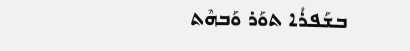ܒܫܰܦܪܳܐ ܬܘܰܪ ܘܰܒܗܶܬ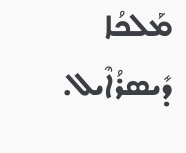ܡܰܠܟܳܐ ܕܺܝܣܪܳܐܶܝܠ.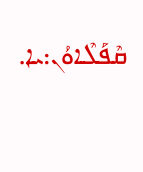ܩܶܦܰܠܶܐܘܳܢ:ܝܐ.